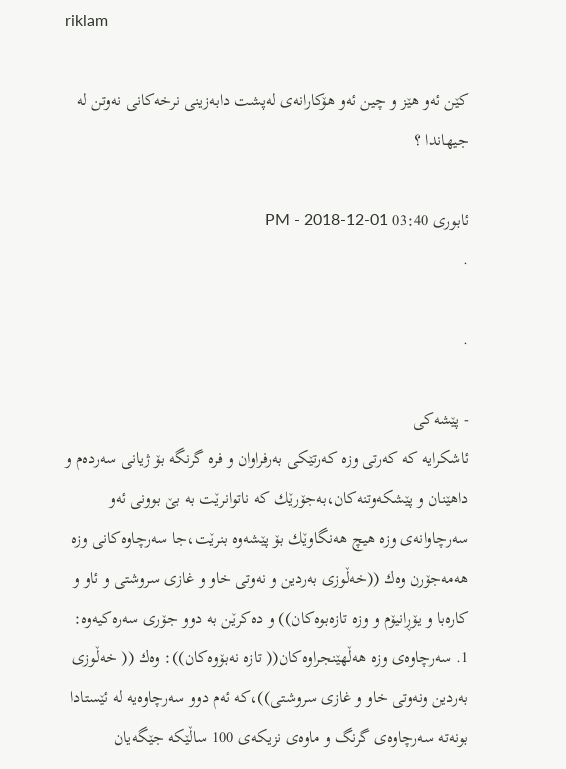riklam

كێن ئه‌و هێز و چین ئه‌و هۆكارانه‌ی له‌پشت دابه‌زینی نرخه‌كانی نه‌وتن له‌ جیهاندا ؟

ئابوری 03:40 PM - 2018-12-01
.

.

- پێشه‌كی
ئاشكرایه‌ كه‌ كه‌رتی وزه‌ كه‌رتێكی به‌رفراوان و فره‌ گرنگه‌ بۆ ژیانی سه‌رده‌م و داهێنان و پێشكه‌وتنه‌كان،به‌جۆرێك كه‌ ناتوانرێت به‌ بێ بوونی ئه‌و سه‌رچاوانه‌ی وزه‌ هیچ هه‌نگاوێك بۆ پێشه‌وه‌ بنرێت،جا سه‌رچاوه‌كانی وزه‌ هه‌مه‌جۆرن وه‌ك ((خه‌ڵوزی به‌ردین و نه‌وتی خاو و غازی سروشتی و ئاو و كاره‌با و یۆڕانیۆم و وزه‌ تازه‌بوه‌كان)) و ده‌كرێن به‌ دوو جۆری سه‌ره‌كیه‌وه‌:
1. سه‌رچاوه‌ی وزه‌ هه‌ڵهێنجراوه‌كان(( تازه‌ نه‌بۆوه‌كان)): وه‌ك (( خه‌ڵوزی به‌ردین ونه‌وتی خاو و غازی سروشتی))،كه‌ ئه‌م دوو سه‌رچاوه‌یه‌ له‌ ئێستادا بونه‌ته‌ سه‌رچاوه‌ی گرنگ و ماوه‌ی نزیكه‌ی 100 ساڵێكه‌ جێگه‌یان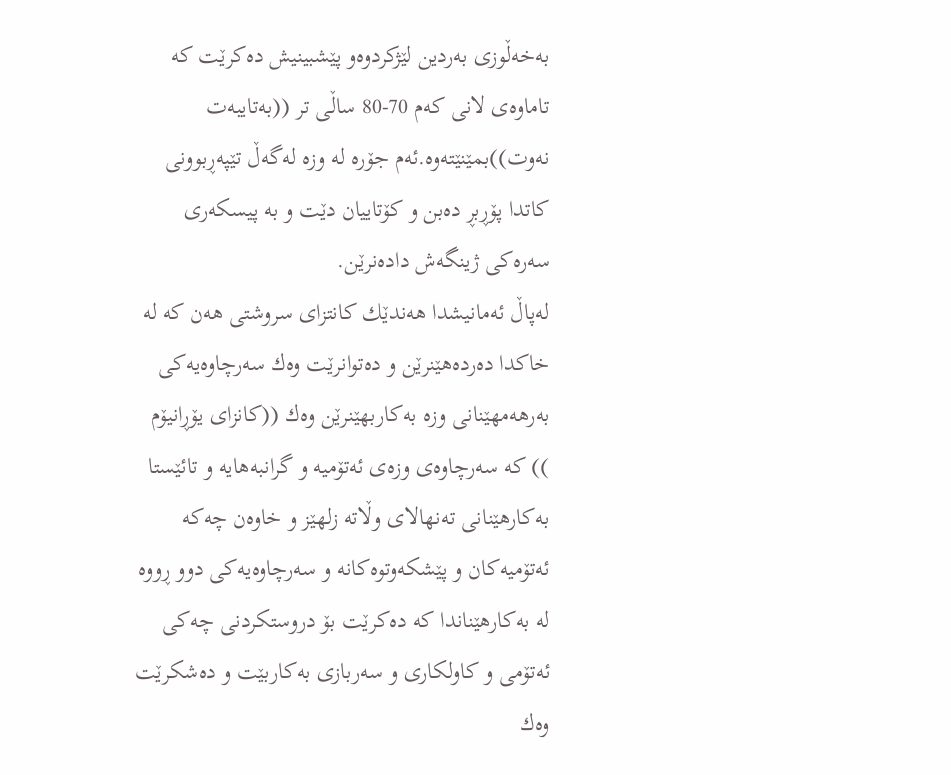به‌خه‌ڵوزی به‌ردین لێژكردوه‌و پێشبینیش ده‌كرێت كه‌ تاماوه‌ی لانی كه‌م 70-80 ساڵی تر ((به‌تایبه‌ت نه‌وت))بمێنێته‌وه‌.ئه‌م جۆره‌ له‌ وزه‌ له‌گه‌ڵ تێپه‌ڕبوونی كاتدا پۆڕبڕ ده‌بن و كۆتاییان دێت و به‌ پیسكه‌ری سه‌ره‌كی ژینگه‌ش داده‌نرێن.
له‌پاڵ ئه‌مانیشدا هه‌ندێك كانتزای سروشتی هه‌ن كه‌ له‌ خاكدا ده‌رده‌هێنرێن و ده‌توانرێت وه‌ك سه‌رچاوه‌یه‌كی به‌رهه‌مهێنانی وزه‌ به‌كاربهێنرێن وه‌ك ((كانزای یۆڕانیۆم )) كه‌ سه‌رچاوه‌ی وزه‌ی ئه‌تۆمیه‌ و گرانبه‌هایه‌ و تائێستا به‌كارهێنانی ته‌نهالای وڵاته‌ زلهێز و خاوه‌ن چه‌كه‌ ئه‌تۆمیه‌كان و پێشكه‌وتوه‌كانه‌ و سه‌رچاوه‌یه‌كی دوو ڕووه‌ له‌ به‌كارهێناندا كه‌ ده‌كرێت بۆ دروستكردنی چه‌كی ئه‌تۆمی و كاولكاری و سه‌ربازی به‌كاربێت و ده‌شكرێت وه‌ك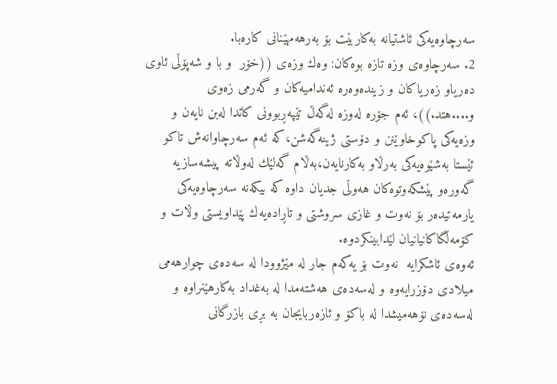سه‌رچاوه‌یه‌كی ئاشتیانه‌ به‌كاربێت بۆ به‌رهه‌مهێنانی كاره‌با.
2. سه‌رچاوه‌ی وزه‌ تازه‌ بوه‌كان: وه‌ك وزه‌ی ((خۆر  و با و شه‌پۆڵی ئاوی ده‌ریاو زه‌ریاكان و زینده‌وه‌ره‌ ئه‌ندامیه‌كان و گه‌رمی زه‌وی و....هتد.))، ئه‌م جۆره‌ له‌وزه‌ له‌گه‌ڵ تێپه‌ڕبوونی كاتدا له‌بن نایه‌ن و وزه‌یه‌كی پاكوخاوێنن و دۆستی ژینه‌گه‌شن،كه‌ ئه‌م سه‌رچاوانه‌ش تاكو ئێستا به‌شێوه‌یه‌كی به‌رڵاو به‌كارنایه‌ن،به‌ڵام گه‌لێك له‌وڵاته‌ پیشه‌سازیه‌ گه‌وره‌و پێشكه‌وتوه‌كان هه‌وڵی جدیان داوه‌ كه‌ بیكه‌نه‌ سه‌رچاوه‌یه‌كی یارمه‌تیده‌ر بۆ نه‌وت و غازی سروشتی و تاڕاده‌یه‌ك پێداویستی وڵات و كۆمه‌ڵگاكانیانیان لێدابینكردوه‌.
ئه‌وه‌ی ئاشكرایه‌  نه‌وت بۆ یه‌كه‌م جار له‌ مێژوودا له‌ سه‌ده‌ی چوارهه‌می میلادی دۆزرایه‌وه‌ و له‌سه‌ده‌ی هه‌شته‌مدا له‌ به‌غداد به‌كارهێنراوه‌ و له‌سه‌ده‌ی نۆهه‌میشدا له‌ باكۆ و ئازه‌ربایجان به‌ بڕی بازرگانی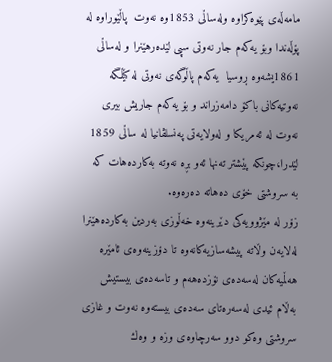مامه‌ڵه‌ی پێوه‌كراوه‌ وله‌ساڵی 1853وه‌ نه‌وت  پاڵێوراوه‌ له‌ پۆڵه‌ندا وبۆ یه‌كه‌م جار نه‌وتی سپی لێده‌رهێنرا و له‌ساڵی 1861یشه‌وه‌ ڕوسیا  یه‌كه‌م پاڵوگه‌ی نه‌وتی له‌ كێڵگه‌ نه‌وتیه‌كانی باكۆ دامه‌زراند و بۆ یه‌كه‌م جاریش بیری نه‌وت له‌ ئه‌مریكا و له‌ولایه‌تی په‌نسلڤانیا له‌ ساڵی 1859 لێدرا،چونكه‌ پێشتر ته‌نها ئه‌و بڕه‌ نه‌وته‌ به‌كارده‌هات كه‌ به‌ سروشتی خۆی ده‌هاته‌ ده‌ره‌وه‌.
زۆر له‌ مێژوویه‌كی دێرینه‌وه‌ خه‌ڵوزی به‌ردین به‌كارده‌هێنرا له‌لایه‌ن وڵاته‌ پیشه‌سازیه‌كانه‌وه‌ تا دۆزینه‌وه‌ی ئامێره‌ هه‌ڵمیه‌كان له‌سه‌ده‌ی نۆزده‌هه‌م و تاسه‌ده‌ی بیستیش به‌ڵام ئیدی له‌سه‌ره‌تای سه‌ده‌ی بیسته‌وه‌ نه‌وت و غازی سروشتی وه‌كو دوو سه‌رچاوه‌ی وزه‌ و وه‌ك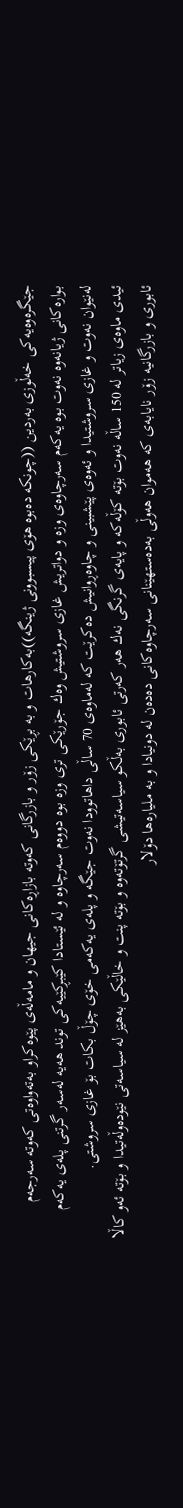جێگره‌وه‌یه‌كی خه‌ڵوزی به‌ردین ((چونكه‌ ده‌بوه‌ هۆی پیسبوونی ژینگه‌))به‌كارهات و به‌ بڕێكی زۆر و بازرگانی كه‌وته‌ بازاڕه‌كانی جیهان و مامه‌ڵه‌ی پێوه‌كراو به‌ته‌واوه‌تی كه‌وته‌ سه‌رجه‌م بواره‌كانی ژیانه‌وه‌ نه‌وت بوه‌ یه‌كه‌م سه‌رچاوه‌ی وزه‌ و دواتریش غازی سروشتیش وه‌ك جۆرێكی تری وزه‌ بوه‌ دووه‌م سه‌رچاوه‌ و له‌ ئێستادا كێبڕكێیه‌كی توند هه‌یه‌ له‌سه‌ر گرتنی پله‌ی یه‌كه‌م له‌نێوان نه‌وت و غازی سروشتیدا و ئه‌وه‌ی پێشبینی و چاوه‌ڕوانیش ده‌كرێت كه‌ له‌ماوه‌ی 70 ساڵی داهاتوودا نه‌وت جێگه‌ و پله‌ی یه‌كه‌می خۆی چۆڵ بكات بۆ غازی سروشتی.
ئیدی ماوه‌ی زیاتر له‌ 150 ساڵه‌ نه‌وت بۆته‌ كۆڵه‌كه‌ و پایه‌ی گرنگی نه‌ك هه‌ر كه‌رتی ئابوری به‌ڵكو سیاسه‌تیشی گرتۆته‌وه‌ و بۆته‌ پنت و خاڵێكی به‌هێز له‌ سیاسه‌تی نێوده‌وڵه‌تیدا و بۆته‌ ئه‌و كاڵا ئابوری و بازرگانیه‌ زۆر نایابه‌ی كه‌ هه‌موان هه‌وڵی به‌ده‌ستهێنانی سه‌رچاوه‌كانی ده‌ده‌ن له‌ دونیادا و به‌ ملیاره‌ها دۆلار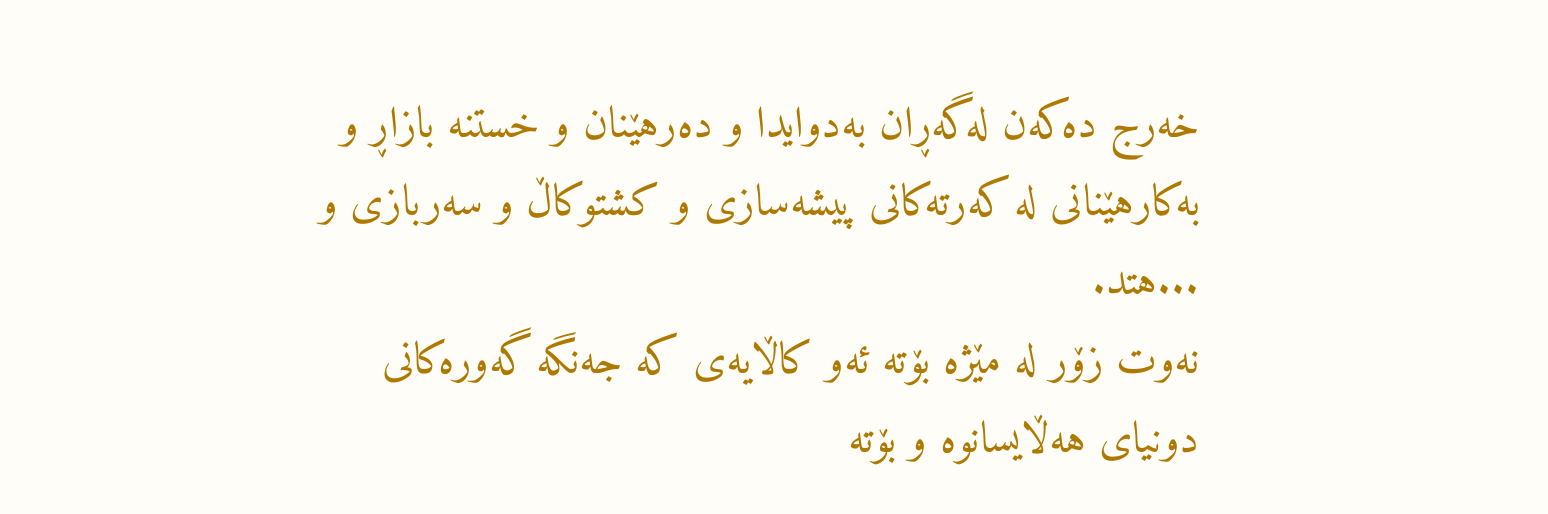خه‌رج ده‌كه‌ن له‌گه‌ڕان به‌دوایدا و ده‌رهێنان و خستنه‌ بازاڕ و به‌كارهێنانی له‌ كه‌رته‌كانی پیشه‌سازی و كشتوكاڵ و سه‌ربازی و ...هتد.
نه‌وت زۆر له‌ مێژه‌ بۆته‌ ئه‌و كاڵایه‌ی كه‌ جه‌نگه‌ گه‌وره‌كانی دونیای هه‌ڵایسانوه‌ و بۆته‌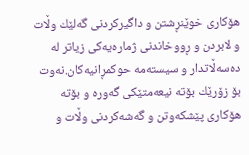هۆكاری خوێنڕشتن و داگیركردنی گه‌لێك وڵات و لابردن و ڕووخاندنی ژماره‌یه‌كی زیاتر له‌ ده‌سه‌ڵاتدار و سیسته‌مه‌ حوكمڕانیه‌كان.نه‌وت بۆ زۆرێك بۆته‌ نیعه‌متێكی گه‌وره‌ و بۆته‌ هۆكاری پێشكه‌وتن و گه‌شه‌كردنی وڵات و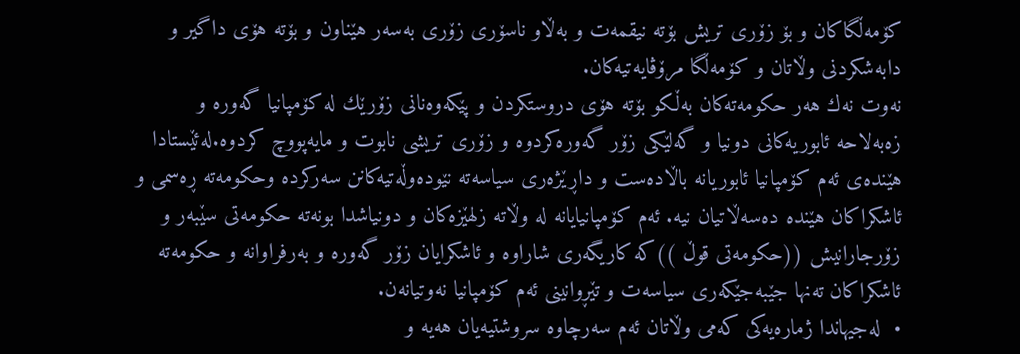كۆمه‌ڵگاكان و بۆ زۆری تریش بۆته‌ نیقمه‌ت و به‌ڵاو ناسۆری زۆری به‌سه‌ر هێناون و بۆته‌ هۆی داگیر و دابه‌شكردنی وڵاتان و كۆمه‌ڵگا مرۆڤایه‌تیه‌كان.
نه‌وت نه‌ك هه‌ر حكومه‌ته‌كان به‌ڵكو بۆته‌ هۆی دروستكردن و پێكه‌وه‌نانی زۆرێك له‌ كۆمپانیا گه‌وره‌ و زه‌به‌لاحه‌ ئابوریه‌كانی دونیا و گه‌لێكی زۆر گه‌وره‌كردوه‌ و زۆری تریشی نابوت و مایه‌پووچ كردوه‌.له‌ئێستادا هێنده‌ی ئه‌م كۆمپانیا ئابوریانه‌ باڵاده‌ست و داڕێژه‌ری سیاسه‌ته‌ نێوده‌وڵه‌تیه‌كانن سه‌ركرده‌ وحكومه‌ته‌ ڕه‌سمی و ئاشكراكان هێنده‌ ده‌سه‌ڵاتیان نیه‌. ئه‌م كۆمپانیایانه‌ له‌ وڵاته‌ زلهێزه‌كان و دونیاشدا بونه‌ته‌ حكومه‌تی سێبه‌ر و زۆرجارانیش ((حكومه‌تی قوڵ ))كه‌ كاریگه‌ری شاراوه‌ و ئاشكرایان زۆر گه‌وره‌ و به‌رفراوانه‌ و حكومه‌ته‌ ئاشكراكان ته‌نها جێبه‌جێكه‌ری سیاسه‌ت و تێڕوانینی ئه‌م كۆمپانیا نه‌وتیانه‌ن.
•  له‌جیهاندا ژماره‌یه‌كی كه‌می وڵاتان ئه‌م سه‌رچاوه‌ سروشتیه‌یان هه‌یه‌ و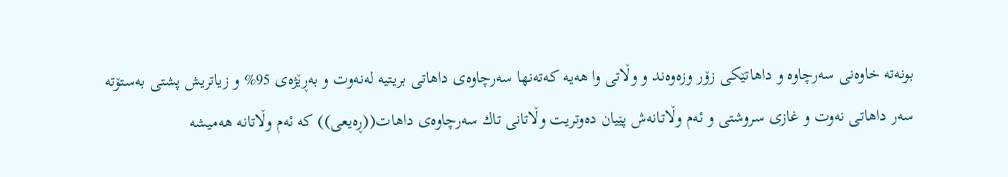بونه‌ته‌ خاوه‌نی سه‌رچاوه‌ و داهاتێكی زۆر وزه‌وه‌ند و وڵاتی وا هه‌یه‌ كه‌ته‌نها سه‌رچاوه‌ی داهاتی بریتیه‌ له‌نه‌وت و به‌ڕێژه‌ی 95% و زیاتریش پشتی به‌ستۆته‌ سه‌ر داهاتی نه‌وت و غازی سروشتی و ئه‌م وڵاتانه‌ش پێیان ده‌وتریت وڵاتانی تاك سه‌رچاوه‌ی داهات((ڕه‌یعی)) كه‌ ئه‌م وڵاتانه‌ هه‌میشه‌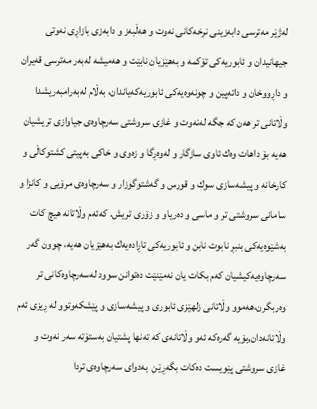له‌ژێر مه‌ترسی دابه‌زینی نرخه‌كانی نه‌وت و هه‌ڵبه‌ز و دابه‌زی بازاڕی نه‌وتی جیهانیدان و ئابوریه‌كی تۆكمه‌ و به‌هێزیان نابێت و هه‌میشه‌ له‌به‌ر مه‌ترسی قه‌یران و داڕووخان و داته‌پین و چونه‌وه‌یه‌كی ئابوریه‌كه‌یاندان، به‌ڵام له‌به‌رامبه‌ریشدا وڵاتانی تر هه‌ن كه‌ جگه‌ له‌نه‌وت و غازی سروشتی سه‌رچاوه‌ی جیاوازی تریشیان هه‌یه‌ بۆ داهات وه‌ك ئاوی سازگار و له‌وه‌ڕگا و زه‌وی و خاكی به‌پیتی كشتوكاڵی و كارخانه‌ و پیشه‌سازی سوك و قورس و گه‌شتوگوزار و سه‌رچاوه‌ی مرۆیی و كانزا و سامانی سروشتی تر و ماسی و ده‌ریاو و زۆری تریش. كه‌ئه‌م وڵاتانه‌ هیچ كات به‌شێوه‌یه‌كی بنبڕ نابوت نابن و ئابوریه‌كی تاڕاده‌یه‌ك به‌هێزیان هه‌یه‌، چوون گه‌ر سه‌رچاوه‌یه‌كیشیان كه‌م بكات یان نه‌مێنێت ده‌توانن سوود له‌سه‌رچاوه‌كانی تر وه‌ربگرن،هه‌موو وڵاتانی زلهێزی ئابوری و پیشه‌سازی و پێشكه‌وتوو له‌ ڕیزی ئه‌م وڵاتانه‌دان,بۆیه‌ گه‌ره‌كه‌ ئه‌و وڵاتانه‌ی كه‌ ته‌نها پشتیان به‌ستۆته‌ سه‌ر نه‌وت و غازی سروشتی پێویست ده‌كات بگه‌ڕێن  به‌دوای سه‌رچاوه‌ی تردا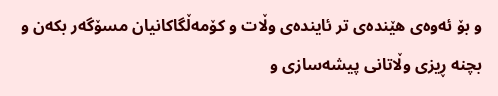و بۆ ئه‌وه‌ی هێنده‌ی تر ئاینده‌ی وڵات و كۆمه‌ڵگاكانیان مسۆگه‌ر بكه‌ن و بچنه‌ ڕیزی وڵاتانی پیشه‌سازی و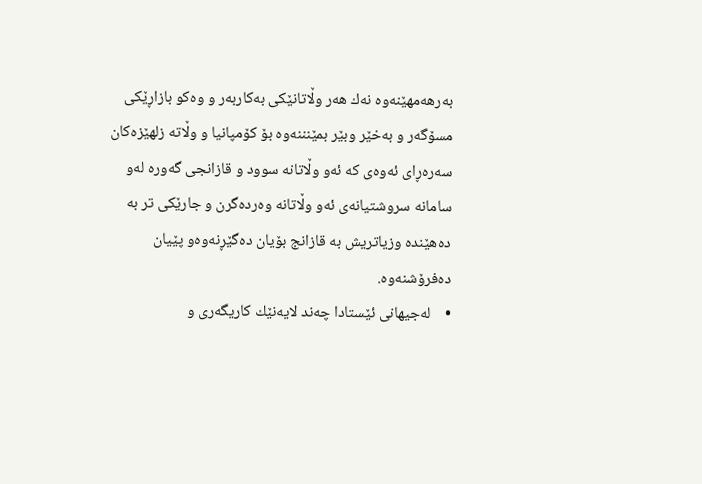به‌رهه‌مهێنه‌وه‌ نه‌ك هه‌ر وڵاتانێكی به‌كاربه‌ر و وه‌كو بازاڕێكی مسۆگه‌ر و به‌خێر وبێر بمێنننه‌وه‌ بۆ كۆمپانیا و وڵاته‌ زلهێزه‌كان سه‌ره‌ڕای ئه‌وه‌ی كه‌ ئه‌و وڵاتانه‌ سوود و قازانجی گه‌وره‌ له‌و سامانه‌ سروشتیانه‌ی ئه‌و وڵاتانه‌ وه‌رده‌گرن و جارێكی تر به‌ ده‌هێنده‌ وزیاتریش به‌ قازانج بۆیان ده‌گێڕنه‌وه‌و پێیان ده‌فرۆشنه‌وه‌.
•    له‌جیهانی ئێستادا چه‌ند لایه‌نێك كاریگه‌ری و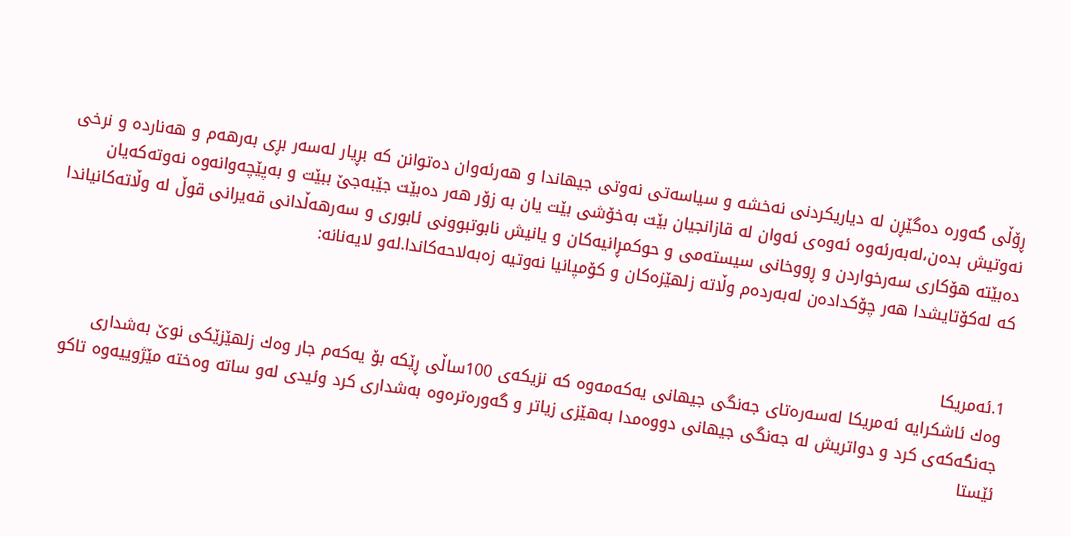ڕۆڵی گه‌وره‌ ده‌گێڕن له‌ دیاریكردنی نه‌خشه‌ و سیاسه‌تی نه‌وتی جیهاندا و هه‌رئه‌وان ده‌توانن كه‌ بڕیار له‌سه‌ر بڕی به‌رهه‌م و هه‌نارده‌ و نرخی نه‌وتیش بده‌ن،له‌به‌رئه‌وه‌ ئه‌وه‌ی ئه‌وان له‌ قازانجیان بێت به‌خۆشی بێت یان به‌ زۆر هه‌ر ده‌بێت جێبه‌جێ ببێت و به‌پێچه‌وانه‌وه‌ نه‌وته‌كه‌یان ده‌بێته‌ هۆكاری سه‌رخواردن و ڕووخانی سیسته‌می و حوكمڕانیه‌كان و یانیش نابوتبوونی ئابوری و سه‌رهه‌ڵدانی قه‌یرانی قوڵ له‌ وڵاته‌كانیاندا كه‌ له‌كۆتایشدا هه‌ر چۆكداده‌ن له‌به‌رده‌م وڵاته‌ زلهێزه‌كان و كۆمپانیا نه‌وتیه‌ زه‌به‌لاحه‌كاندا.له‌و لایه‌نانه‌:


1.ئه‌مریكا
وه‌ك ئاشكرایه‌ ئه‌مریكا له‌سه‌ره‌تای جه‌نگی جیهانی یه‌كه‌مه‌وه‌ كه‌ نزیكه‌ی 100ساڵی ڕێكه‌ بۆ یه‌كه‌م جار وه‌ك زلهێزێكی نوێ به‌شداری جه‌نگه‌كه‌ی كرد و دواتریش له‌ جه‌نگی جیهانی دووه‌مدا به‌هێزی زیاتر و گه‌وره‌تره‌وه‌ به‌شداری كرد وئیدی له‌و ساته‌ وه‌خته‌ مێژوییه‌وه‌ تاكو ئێستا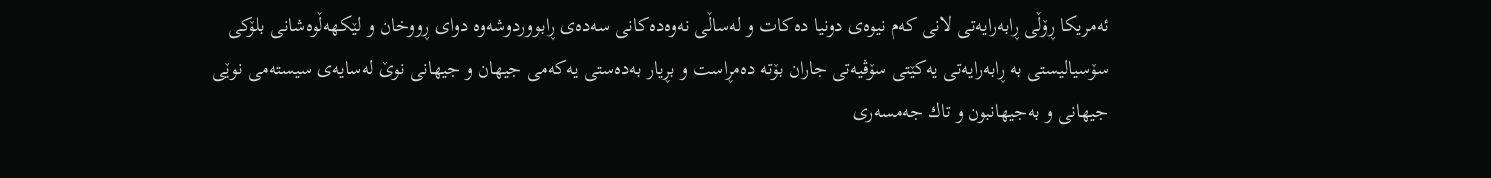ئه‌مریكا ڕۆڵی ڕابه‌رایه‌تی لانی كه‌م نیوه‌ی دونیا ده‌كات و له‌ساڵی نه‌وه‌ده‌كانی سه‌ده‌ی ڕابووردوشه‌وه‌ دوای ڕووخان و لێكهه‌ڵوه‌شانی بلۆكی سۆسیالیستی به‌ ڕابه‌رایه‌تی یه‌كێتی سۆڤیه‌تی جاران بۆته‌ ده‌مڕاست و بڕیار به‌ده‌ستی یه‌كه‌می جیهان و جیهانی نوێ له‌سایه‌ی سیسته‌می نوێی جیهانی و به‌جیهانبون و تاك جه‌مسه‌ری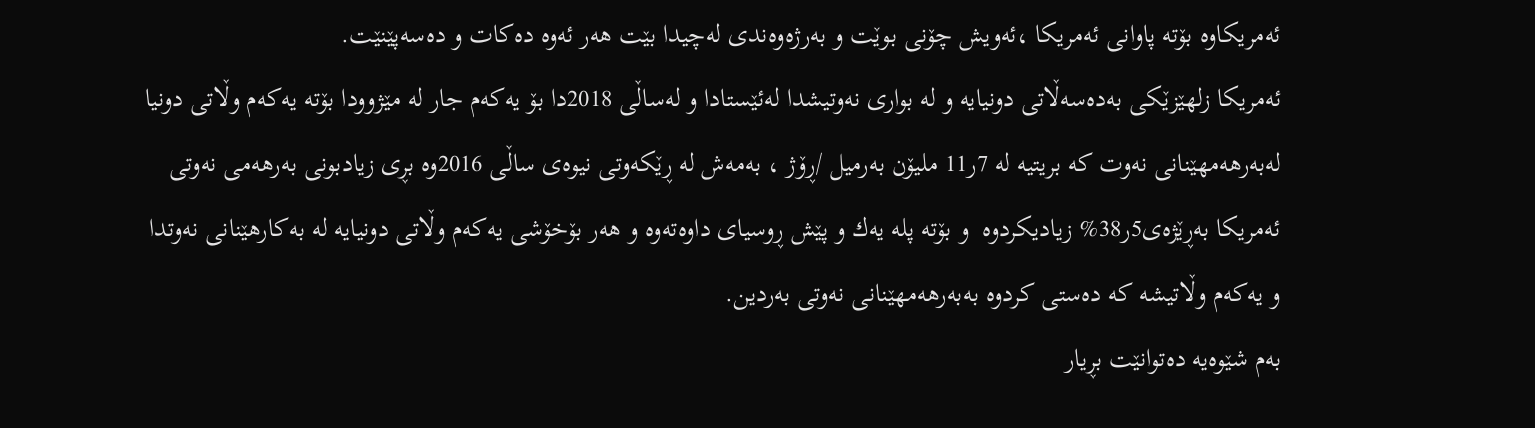ئه‌مریكاوه‌ بۆته‌ پاوانی ئه‌مریكا ،ئه‌ویش چۆنی بوێت و به‌رژه‌وه‌ندی له‌چیدا بێت هه‌ر ئه‌وه‌ ده‌كات و ده‌سه‌پێنێت.
ئه‌مریكا زلهێزێكی به‌ده‌سه‌ڵاتی دونیایه‌ و له‌ بواری نه‌وتیشدا له‌ئێستادا و له‌ساڵی 2018دا بۆ یه‌كه‌م جار له‌ مێژوودا بۆته‌ یه‌كه‌م وڵاتی دونیا له‌به‌رهه‌مهێنانی نه‌وت كه‌ بریتیه‌ له‌ 7ر11 ملیۆن به‌رمیل /ڕۆژ ، به‌مه‌ش له‌ ڕێكه‌وتی نیوه‌ی ساڵی 2016وه‌ بڕی زیادبونی به‌رهه‌می نه‌وتی ئه‌مریكا به‌ڕێژه‌ی5ر38% زیادیكردوه‌  و بۆته‌ پله‌ یه‌ك و پێش ڕوسیای داوه‌ته‌وه‌ و هه‌ر بۆخۆشی یه‌كه‌م وڵاتی دونیایه‌ له‌ به‌كارهێنانی نه‌وتدا و یه‌كه‌م وڵاتیشه‌ كه‌ ده‌ستی كردوه‌ به‌به‌رهه‌مهێنانی نه‌وتی به‌ردین.
به‌م شێوه‌یه‌ ده‌توانێت بڕیار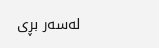له‌سه‌ر بڕی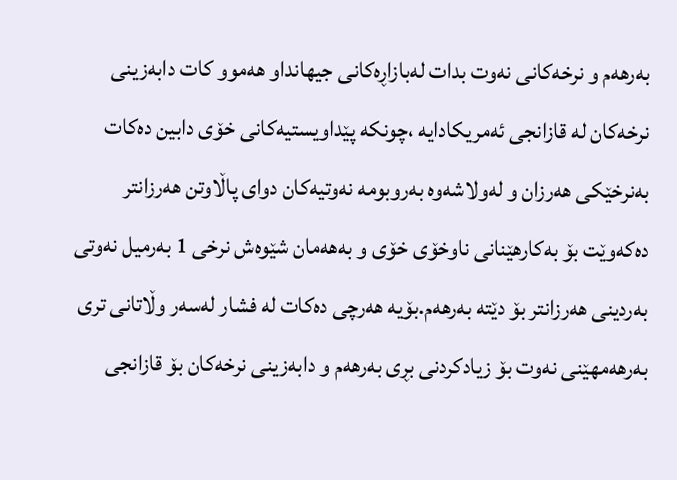به‌رهه‌م و نرخه‌كانی نه‌وت بدات له‌بازاڕه‌كانی جیهانداو هه‌موو كات دابه‌زینی نرخه‌كان له‌ قازانجی ئه‌مریكادایه‌ ،چونكه‌ پێداویستیه‌كانی خۆی دابین ده‌كات به‌نرخێكی هه‌رزان و له‌ولاشه‌وه‌ به‌روبومه‌ نه‌وتیه‌كان دوای پاڵاوتن هه‌رزانتر ده‌كه‌وێت بۆ به‌كارهێنانی ناوخۆی خۆی و به‌هه‌مان شێوه‌ش نرخی 1 به‌رمیل نه‌وتی به‌ردینی هه‌رزانتر بۆ دێته‌ به‌رهه‌م.بۆیه‌ هه‌رچی ده‌كات له‌ فشار له‌سه‌ر وڵاتانی تری به‌رهه‌مهێنی نه‌وت بۆ زیادكردنی بڕی به‌رهه‌م و دابه‌زینی نرخه‌كان بۆ قازانجی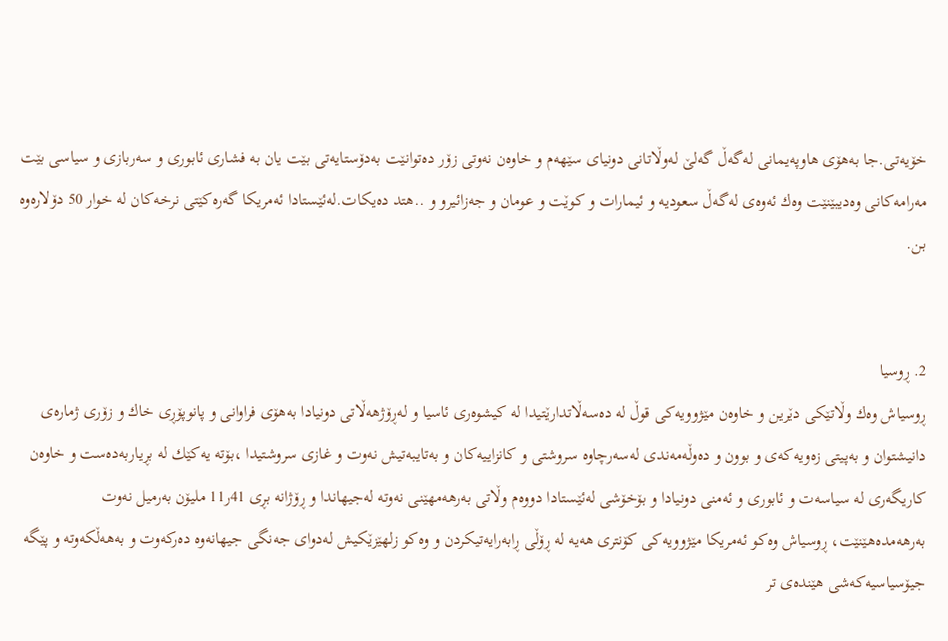خۆیه‌تی.جا به‌هۆی هاوپه‌یمانی له‌گه‌ڵ گه‌لێ له‌وڵاتانی دونیای سێهه‌م و خاوه‌ن نه‌وتی زۆر ده‌توانێت به‌دۆستایه‌تی بێت یان به‌ فشاری ئابوری و سه‌ربازی و سیاسی بێت مه‌رامه‌كانی وه‌دیبێنێت وه‌ك ئه‌وه‌ی له‌گه‌ڵ سعودیه‌ و ئیمارات و كوێت و عومان و جه‌زائیرو و ..هتد ده‌یكات.له‌ئێستادا ئه‌مریكا گه‌ره‌كێتی نرخه‌كان له‌ خوار 50 دۆلاره‌وه‌ بن.


2. ڕوسیا
ڕوسیاش وه‌ك وڵاتێكی دێرین و خاوه‌ن مێژوویه‌كی قوڵ له‌ ده‌سه‌ڵاتدارێتیدا له‌ كیشوه‌ری ئاسیا و له‌ڕۆژهه‌ڵاتی دونیادا به‌هۆی فراوانی و پانوپۆڕی خاك و زۆری ژماره‌ی دانیشتوان و به‌پیتی زه‌ویه‌كه‌ی و بوون و ده‌وڵه‌مه‌ندی له‌سه‌رچاوه‌ سروشتی و كانزاییه‌كان و به‌تایبه‌تیش نه‌وت و غازی سروشتیدا ،بۆته‌ یه‌كێك له‌ بڕیاربه‌ده‌ست و خاوه‌ن كاریگه‌ری له‌ سیاسه‌ت و ئابوری و ئه‌منی دونیادا و بۆخۆشی له‌ئێستادا دووه‌م وڵاتی به‌رهه‌مهێنی نه‌وته‌ له‌جیهاندا و ڕۆژانه‌ بڕی 41ر11 ملیۆن به‌رمیل نه‌وت به‌رهه‌مده‌هێنێت، ڕوسیاش وه‌كو ئه‌مریكا مێژوویه‌كی كۆنتری هه‌یه‌ له‌ ڕۆڵی ڕابه‌رایه‌تیكردن و وه‌كو زلهێزێكیش له‌دوای جه‌نگی جیهانه‌وه‌ ده‌ركه‌وت و به‌هه‌ڵكه‌وته‌ و پێگه‌ جیۆسیاسیه‌كه‌شی هێنده‌ی تر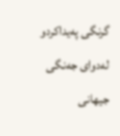گرنگی په‌یداكردو له‌دوای جه‌نگی جیهانی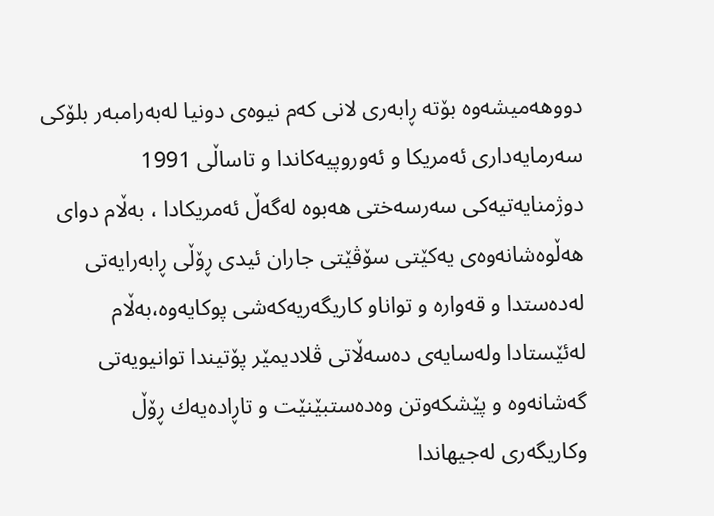دووهه‌میشه‌وه‌ بۆته‌ ڕابه‌ری لانی كه‌م نیوه‌ی دونیا له‌به‌رامبه‌ر بلۆكی سه‌رمایه‌داری ئه‌مریكا و ئه‌وروپیه‌كاندا و تاساڵی 1991  دوژمنایه‌تیه‌كی سه‌رسه‌ختی هه‌بوه‌ له‌گه‌ڵ ئه‌مریكادا ، به‌ڵام دوای هه‌ڵوه‌شانه‌وه‌ی یه‌كێتی سۆڤێتی جاران ئیدی ڕۆڵی ڕابه‌رایه‌تی له‌ده‌ستدا و قه‌واره‌ و تواناو كاریگه‌ریه‌كه‌شی پوكایه‌وه‌،به‌ڵام له‌ئێستادا وله‌سایه‌ی ده‌سه‌ڵاتی ڤلادیمێر پۆتیندا توانیویه‌تی گه‌شانه‌وه‌ و پێشكه‌وتن وه‌ده‌ستبێنێت و تاڕاده‌یه‌ك ڕۆڵ وكاریگه‌ری له‌جیهاندا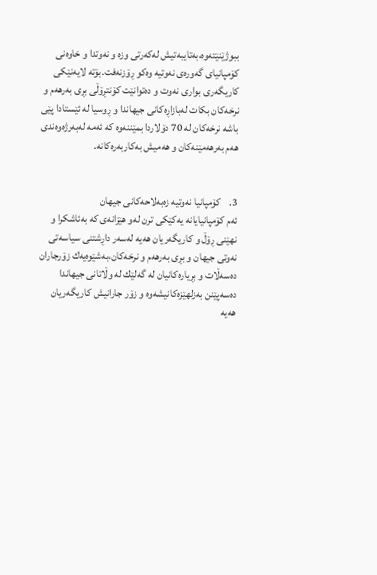ببوژێنێته‌وه‌،به‌تایبه‌تیش له‌كه‌رتی وزه‌ و نه‌وتدا و خاوه‌نی كۆمپانیای گه‌وره‌ی نه‌وتیه‌ وه‌كو ڕۆزنه‌فت.بۆته‌ لایه‌نێكی كاریگه‌ری بواری نه‌وت و ده‌توانێت كۆنتڕۆڵی بڕی به‌رهه‌م و نرخه‌كان بكات له‌بازاڕه‌كانی جیهاندا و ڕوسیا له‌ ئێستادا پێی باشه‌ نرخه‌كان له‌ 70 دۆلاردا بمێننه‌وه‌ كه‌ ئه‌مه‌ له‌به‌رژه‌وه‌ندی هه‌م به‌رهه‌مێنه‌كان و هه‌میش به‌كاربه‌ره‌كانه‌.


3.    كۆمپانیا نه‌وتیه‌ زه‌به‌لاحه‌كانی جیهان
ئه‌م كۆمپانیایانه‌ یه‌كێكی ترن له‌و هێزانه‌ی كه‌ به‌ئاشكرا و نهێنی ڕۆڵ و كاریگه‌ریان هه‌یه‌ له‌سه‌ر داڕشتنی سیاسه‌تی نه‌وتی جیهان و بڕی به‌رهه‌م و نرخه‌كان،به‌شێوه‌یه‌ك زۆرجاران ده‌سه‌ڵات و بڕیاره‌كانیان له‌ گه‌لێك له‌ وڵاتانی جیهاندا ده‌سه‌پێنن به‌زلهێزه‌كانیشه‌وه‌ و زۆر جارانیش كاریگه‌ریان هه‌یه‌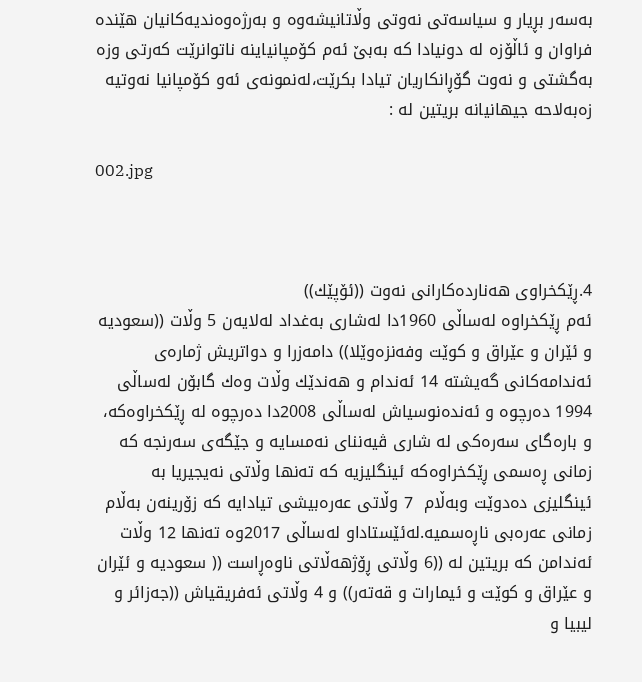به‌سه‌ر بڕیار و سیاسه‌تی نه‌وتی وڵاتانیشه‌وه‌ و به‌رژه‌وه‌ندیه‌كانیان هێنده‌ فراوان و ئاڵۆزه‌ له‌ دونیادا كه‌ به‌بێ ئه‌م كۆمپانیاینه‌ ناتوانرێت كه‌رتی وزه‌ به‌گشتی و نه‌وت گۆڕانكاریان تیادا بكرێت،له‌نمونه‌ی ئه‌و كۆمپانیا نه‌وتیه‌ زه‌به‌لاحه‌ جیهانیانه‌ بریتین له‌ :

002.jpg



4.ڕێكخراوی هه‌نارده‌كارانی نه‌وت ((ئۆپێك))
ئه‌م ڕێكخراوه‌ له‌ساڵی 1960دا له‌شاری به‌غداد له‌لایه‌ن 5 وڵات ((سعودیه‌ و ئێران و عێراق و كوێت وفه‌نزه‌وێلا)) دامه‌زرا و دواتریش ژماره‌ی ئه‌ندامه‌كانی گه‌یشته‌ 14 ئه‌ندام و هه‌ندێك وڵات وه‌ك گابۆن له‌ساڵی 1994 ده‌رچوه‌ و ئه‌نده‌نوسیاش له‌ساڵی 2008دا ده‌رچوه‌ له‌ ڕێكخراوه‌كه‌، و باره‌گای سه‌ره‌كی له‌ شاری ڤیه‌ننای نه‌مسایه‌ و جێگه‌ی سه‌رنجه‌ كه‌ زمانی ڕه‌سمی ڕێكخراوه‌كه‌ ئینگلیزیه‌ كه‌ ته‌نها وڵاتی نه‌یجیریا به‌ ئینگلیزی ده‌دوێت وبه‌ڵام  7 وڵاتی عه‌ره‌بیشی تیادایه‌ كه‌ زۆرینه‌ن به‌ڵام زمانی عه‌ره‌بی ناڕه‌سمیه‌.له‌ئێستاداو له‌ساڵی 2017وه‌ ته‌نها 12 وڵات ئه‌ندامن كه‌ بریتین له‌ ((6 وڵاتی ڕۆژهه‌ڵاتی ناوه‌ڕاست (( سعودیه‌ و ئێران و عێراق و كوێت و ئیمارات و قه‌ته‌ر)) و 4 وڵاتی ئه‌فریقیاش ((جه‌زائر و لیبیا و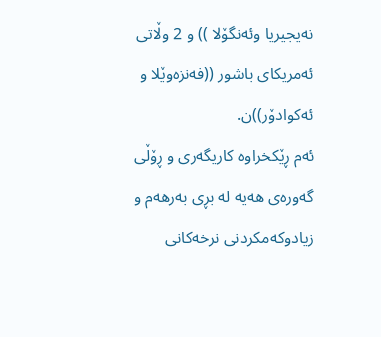نه‌یجیریا وئه‌نگۆلا )) و 2 وڵاتی ئه‌مریكای باشور ((فه‌نزه‌وێلا و ئه‌كوادۆر))ن.
ئه‌م ڕێكخراوه‌ كاریگه‌ری و ڕۆڵی گه‌وره‌ی هه‌یه‌ له‌ بڕی به‌رهه‌م و زیادوكه‌مكردنی نرخه‌كانی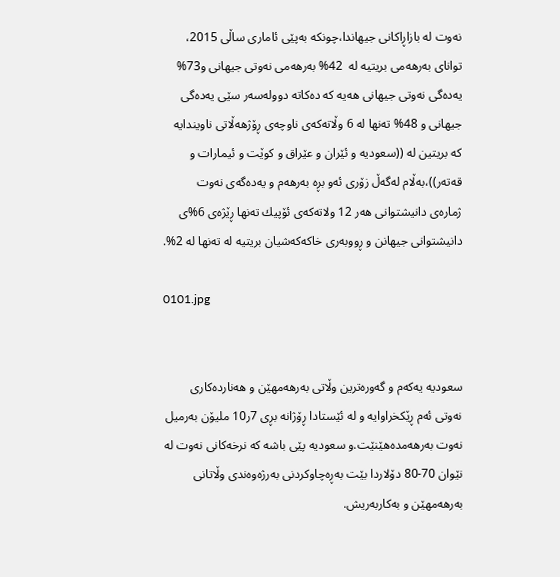نه‌وت له‌ بازاڕاكانی جیهاندا،چونكه‌ به‌پێی ئاماری ساڵی 2015، توانای به‌رهه‌می بریتیه‌ له‌  42% به‌رهه‌می نه‌وتی جیهانی و73% یه‌ده‌گی نه‌وتی جیهانی هه‌یه‌ كه‌ ده‌كاته‌ دووله‌سه‌ر سێی یه‌ده‌گی جیهانی و 48% ته‌نها له‌ 6 وڵاته‌كه‌ی ناوچه‌ی ڕۆژهه‌ڵاتی ناویندایه‌ كه‌ بریتین له‌ ((سعودیه‌ و ئێران و عێراق و كوێت و ئیمارات و قه‌ته‌ر))،به‌ڵام له‌گه‌ڵ زۆری ئه‌و بڕه‌ به‌رهه‌م و یه‌ده‌گه‌ی نه‌وت  ژماره‌ی دانیشتوانی هه‌ر 12 ولاته‌كه‌ی ئۆپیك ته‌نها ڕێژه‌ی 6%ی دانیشتوانی جیهانن و ڕووبه‌ری خاكه‌كه‌شیان بریتیه‌ له‌ ته‌نها له‌ 2%.

0101.jpg


سعودیه‌ یه‌كه‌م و گه‌وره‌ترین وڵاتی به‌رهه‌مهێن و هه‌نارده‌كاری نه‌وتی ئه‌م ڕێكخراوایه‌ و له‌ ئێستادا ڕۆژانه‌ بڕی 7ر10 ملیۆن به‌رمیل نه‌وت به‌رهه‌مده‌هێنێت.و سعودیه‌ پێی باشه‌ كه‌ نرخه‌كانی نه‌وت له‌ نێوان 70-80 دۆلاردا بێت به‌ڕه‌چاوكردنی به‌رژه‌وه‌ندی وڵاتانی به‌رهه‌مهێن و به‌كاربه‌ریش.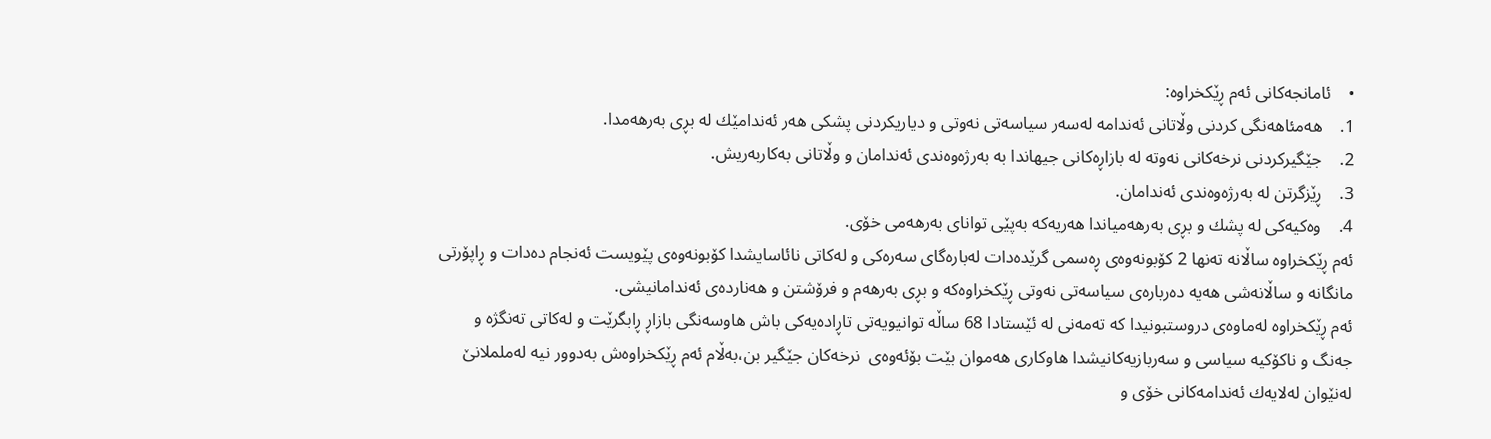•    ئامانجه‌كانی ئه‌م ڕێكخراوه‌:
1.    هه‌مئاهه‌نگی كردنی وڵاتانی ئه‌ندامه‌ له‌سه‌ر سیاسه‌تی نه‌وتی و دیاریكردنی پشكی هه‌ر ئه‌ندامێك له‌ بڕی به‌رهه‌مدا.
2.    جێگیركردنی نرخه‌كانی نه‌وته‌ له‌ بازاڕه‌كانی جیهاندا به‌ به‌رژه‌وه‌ندی ئه‌ندامان و وڵاتانی به‌كاربه‌ریش.
3.    ڕێزگرتن له‌ به‌رژه‌وه‌ندی ئه‌ندامان.
4.    وه‌كیه‌كی له‌ پشك و بڕی به‌رهه‌میاندا هه‌ریه‌كه‌ به‌پێی توانای به‌رهه‌می خۆی.
ئه‌م ڕێكخراوه‌ ساڵانه‌ ته‌نها 2 كۆبونه‌وه‌ی ڕه‌سمی گرێده‌دات له‌باره‌گای سه‌ره‌كی و له‌كاتی نائاسایشدا كۆبونه‌وه‌ی پێویست ئه‌نجام ده‌دات و ڕاپۆرتی مانگانه‌ و ساڵانه‌شی هه‌یه‌ ده‌رباره‌ی سیاسه‌تی نه‌وتی ڕێكخراوه‌كه‌ و بڕی به‌رهه‌م و فرۆشتن و هه‌نارده‌ی ئه‌ندامانیشی.
ئه‌م ڕێكخراوه‌ له‌ماوه‌ی دروستبونیدا كه‌ ته‌مه‌نی له‌ ئێستادا 68 ساڵه‌ توانیویه‌تی تاڕاده‌یه‌كی باش هاوسه‌نگی بازاڕ ڕابگرێت و له‌كاتی ته‌نگژه‌ و جه‌نگ و ناكۆكیه‌ سیاسی و سه‌ربازیه‌كانیشدا هاوكاری هه‌موان بێت بۆئه‌وه‌ی  نرخه‌كان جێگیر بن،به‌ڵام ئه‌م ڕێكخراوه‌ش به‌دوور نیه‌ له‌ململانێ له‌نێوان له‌لایه‌ك ئه‌ندامه‌كانی خۆی و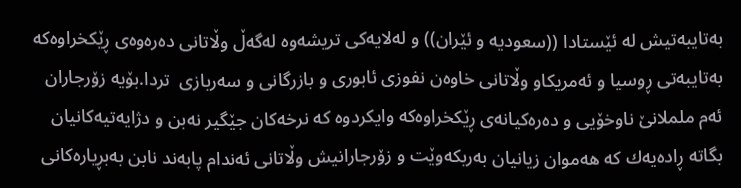به‌تایبه‌تیش له‌ ئێستادا ((سعودیه‌ و ئێران)) و له‌لایه‌كی تریشه‌وه‌ له‌گه‌ڵ وڵاتانی ده‌ره‌وه‌ی ڕێكخراوه‌كه‌ به‌تایبه‌تی ڕوسیا و ئه‌مریكاو وڵاتانی خاوه‌ن نفوزی ئابوری و بازرگانی و سه‌ربازی  تردا.بۆیه‌ زۆرجاران ئه‌م ململانێ ناوخۆیی و ده‌ره‌كیانه‌ی ڕێكخراوه‌كه‌ وایكردوه‌ كه‌ نرخه‌كان جێگیر نه‌بن و دژایه‌تیه‌كانیان بگاته‌ ڕاده‌یه‌ك كه‌ هه‌موان زیانیان به‌ربكه‌وێت و زۆرجارانیش وڵاتانی ئه‌ندام پابه‌ند نابن به‌بڕیاره‌كانی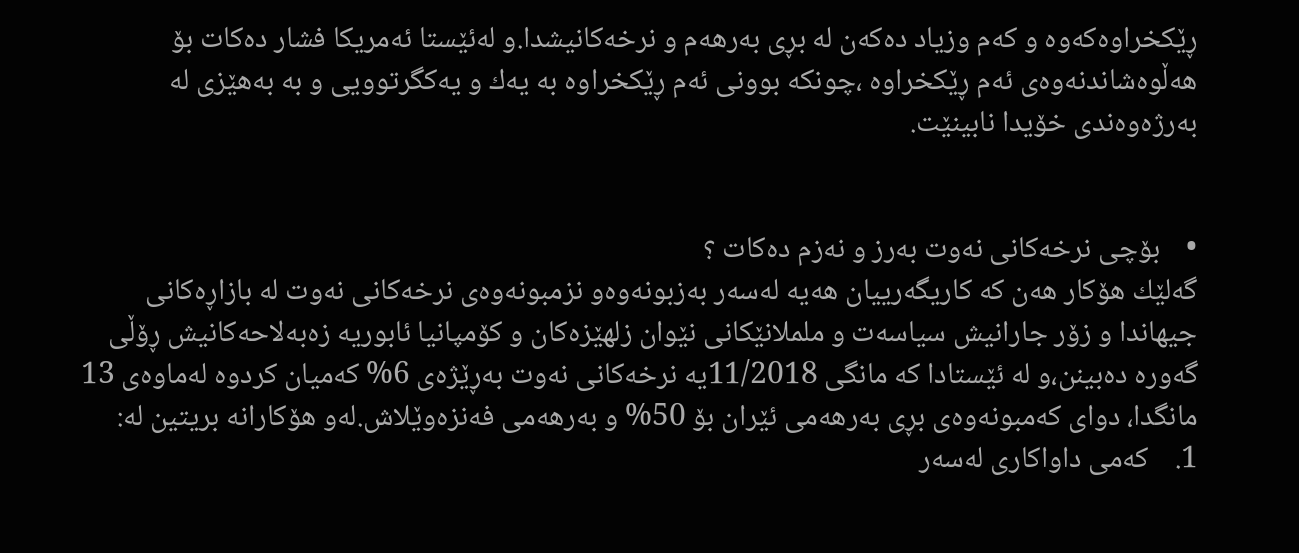ڕێكخراوه‌كه‌وه‌ و كه‌م وزیاد ده‌كه‌ن له‌ بڕی به‌رهه‌م و نرخه‌كانیشدا.و له‌ئێستا ئه‌مریكا فشار ده‌كات بۆ هه‌ڵوه‌شاندنه‌وه‌ی ئه‌م ڕێكخراوه‌ ،چونكه‌ بوونی ئه‌م ڕێكخراوه‌ به‌ یه‌ك و یه‌كگرتوویی و به‌ به‌هێزی له‌ به‌رژه‌وه‌ندی خۆیدا نابینێت.


•    بۆچی نرخه‌كانی نه‌وت به‌رز و نه‌زم ده‌كات ؟
گه‌لێك هۆكار هه‌ن كه‌ كاریگه‌رییان هه‌یه‌ له‌سه‌ر به‌زبونه‌وه‌و نزمبونه‌وه‌ی نرخه‌كانی نه‌وت له‌ بازاڕه‌كانی جیهاندا و زۆر جارانیش سیاسه‌ت و ململانێكانی نێوان زلهێزه‌كان و كۆمپانیا ئابوریه‌ زه‌به‌لاحه‌كانیش ڕۆڵی گه‌وره‌ ده‌بینن،و له‌ ئێستادا كه‌ مانگی 11/2018یه‌ نرخه‌كانی نه‌وت به‌ڕێژه‌ی 6% كه‌میان كردوه‌ له‌ماوه‌ی 13 مانگدا، دوای كه‌مبونه‌وه‌ی بڕی به‌رهه‌می ئێران بۆ 50% و به‌رهه‌می فه‌نزه‌وێلاش.له‌و هۆكارانه‌ بریتین له‌:
1.    كه‌می داواكاری له‌سه‌ر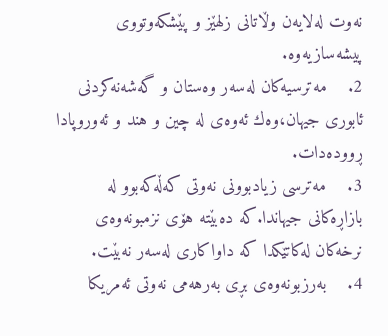نه‌وت له‌لایه‌ن وڵاتانی زلهێز و پێشكه‌وتووی پیشه‌سازیه‌وه‌.
2.    مه‌ترسیه‌كان له‌سه‌ر وه‌ستان و گه‌شه‌نه‌كردنی ئابوری جیهان،وه‌ك ئه‌وه‌ی له‌ چین و هند و ئه‌وروپادا ڕووده‌دات.
3.    مه‌ترسی زیادبوونی نه‌وتی كه‌ڵه‌كه‌بوو له‌ بازاڕه‌كانی جیهاندا.كه‌ ده‌بێته‌ هۆی نزمبونه‌وه‌ی نرخه‌كان له‌كاتێكدا كه‌ داواكاری له‌سه‌ر نه‌بێت.
4.    به‌رزبونه‌وه‌ی بڕی به‌رهه‌می نه‌وتی ئه‌مریكا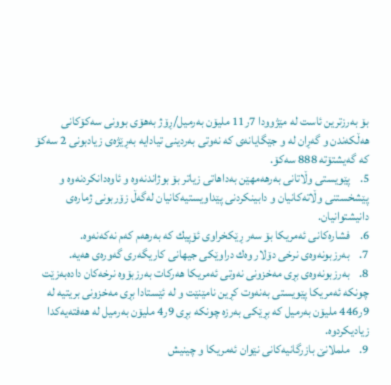بۆ به‌رزترین ئاست له‌ مێژوودا 7ر11 ملیۆن به‌رمیل/ڕۆژ به‌هۆی بوونی سه‌كۆكانی هه‌ڵكه‌ندن و گه‌ڕان له‌ و جێگایانه‌ی كه‌ نه‌وتی به‌ردینی تیادایه‌ به‌ڕێژه‌ی زیادبونی 2 سه‌كۆ كه‌ گه‌یشتۆته‌ 888 سه‌كۆ.
5.    پێویستی وڵاتانی به‌رهه‌مهێن به‌داهاتی زیاتر بۆ بوژاندنه‌وه‌ و ئاوه‌دانكردنه‌وه‌ و پێشخستنی وڵاته‌كانیان و دابینكردنی پێداویستیه‌كانیان له‌گه‌ڵ زۆربونی ژماره‌ی دانیشتوانیان.
6.    فشاره‌كانی ئه‌مریكا بۆ سه‌ر ڕێكخراوی ئۆپیك كه‌ به‌رهه‌م كه‌م نه‌كه‌نه‌وه‌.
7.    به‌رزبونه‌وه‌ی نرخی دۆلار وه‌ك دراوێكی جیهانی كاریگه‌ری گه‌وره‌ی هه‌یه‌.
8.    به‌رزبونه‌وه‌ی بڕی مه‌خزونی نه‌وتی ئه‌مریكا هه‌ركات به‌رزبۆوه‌ نرخه‌كان داده‌به‌زێت چونكه‌ ئه‌مریكا پێویستی به‌نه‌وت كڕین نامێنێت و له‌ ئێستادا بڕی مه‌خزونی بریتیه‌ له‌ 9ر446 ملیۆن به‌رمیل كه‌ بڕێكی به‌رزه‌ چونكه‌ بڕی 9ر4 ملیۆن به‌رمیل له‌ هه‌فته‌یه‌كدا زیادیكردوه‌.
9.    ململانێ بازرگانیه‌كانی نێوان ئه‌مریكا و چینیش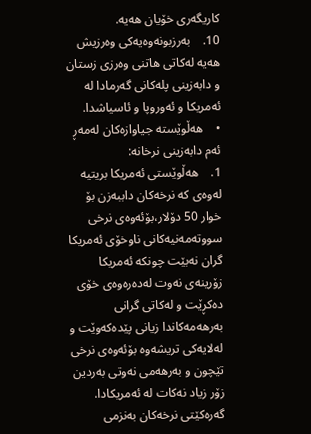كاریگه‌ری خۆیان هه‌یه‌.
10.    به‌رزبونه‌وه‌یه‌كی وه‌رزیش هه‌یه‌ له‌كاتی هاتنی وه‌رزی زستان و دابه‌زینی پله‌كانی گه‌رمادا له‌ ئه‌مریكا و ئه‌وروپا و ئاسیاشدا.
•    هه‌ڵوێسته‌ جیاوازه‌كان له‌مه‌ڕ ئه‌م دابه‌زینی نرخانه‌:
1.    هه‌ڵوێستی ئه‌مریكا بریتیه‌ له‌وه‌ی كه‌ نرخه‌كان داببه‌زن بۆ خوار 50 دۆلار،بۆئه‌وه‌ی نرخی سووته‌مه‌نیه‌كانی ناوخۆی ئه‌مریكا گران نه‌بێت چونكه‌ ئه‌مریكا زۆرینه‌ی نه‌وت له‌ده‌ره‌وه‌ی خۆی ده‌كڕێت و له‌كاتی گرانی به‌رهه‌مه‌كاندا زیانی پێده‌كه‌وێت و له‌لایه‌كی تریشه‌وه‌ بۆئه‌وه‌ی نرخی تێچون و به‌رهه‌می نه‌وتی به‌ردین زۆر زیاد نه‌كات له‌ ئه‌مریكادا. گه‌ره‌كێتی نرخه‌كان به‌نزمی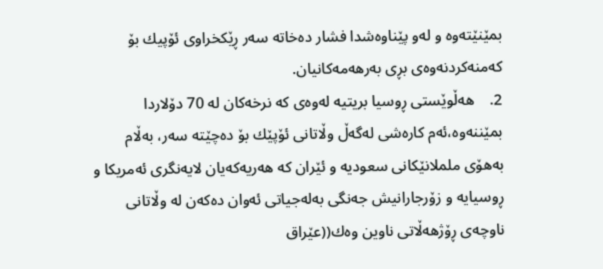بمێنێته‌وه‌ و له‌و پێناوه‌شدا فشار ده‌خاته‌ سه‌ر ڕێكخراوی ئۆپیك بۆ كه‌منه‌كردنه‌وه‌ی بڕی به‌رهه‌مه‌كانیان.
2.    هه‌ڵوێستی ڕوسیا بریتیه‌ له‌وه‌ی كه‌ نرخه‌كان له‌ 70 دۆلاردا بمێننه‌وه‌،ئه‌م كاره‌شی له‌گه‌ڵ وڵاتانی ئۆپێك بۆ ده‌چێته‌ سه‌ر، به‌ڵام به‌هۆی ململانێكانی سعودیه‌ و ئێران كه‌ هه‌ریه‌كه‌یان لایه‌نگری ئه‌مریكا و ڕوسیایه‌ و زۆرجارانیش جه‌نگی به‌له‌جیاتی ئه‌وان ده‌كه‌ن له‌ وڵاتانی ناوچه‌ی ڕۆژهه‌ڵاتی ناوین وه‌ك((عێراق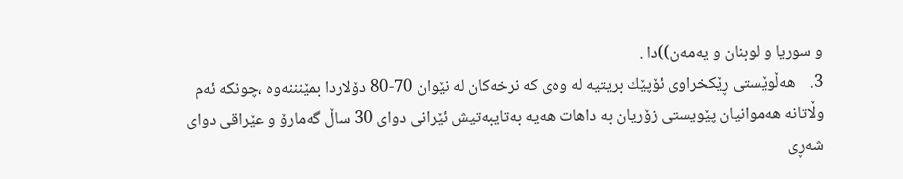و سوریا و لوبنان و یه‌مه‌ن))دا .
3.    هه‌ڵوێستی ڕێكخراوی ئۆپێك بریتیه‌ له‌ وه‌ی كه‌ نرخه‌كان له‌ نێوان 70-80 دۆلاردا بمێنننه‌وه‌ ،چونكه‌ ئه‌م وڵاتانه‌ هه‌موانیان پێویستی زۆریان به‌ داهات هه‌یه‌ به‌تایبه‌تیش ئێرانی دوای 30 ساڵ گه‌مارۆ و عێراقی دوای شه‌ڕی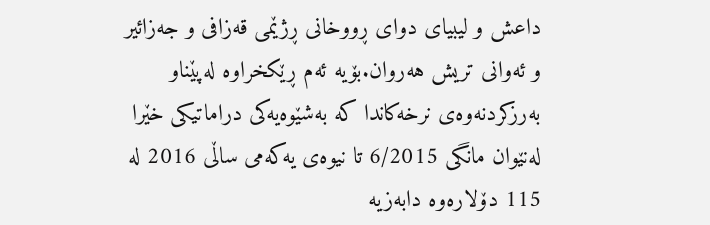داعش و لیبیای دوای ڕووخانی ڕژێمی قه‌زافی و جه‌زائیر و ئه‌وانی تریش هه‌روان.بۆیه‌ ئه‌م ڕێكخراوه‌ له‌پێناو به‌رزكردنه‌وه‌ی نرخه‌كاندا كه‌ به‌شێوه‌یه‌كی دراماتیكی خێرا له‌نێوان مانگی 6/2015 تا نیوه‌ی یه‌كه‌می ساڵی 2016 له‌ 115 دۆلاره‌وه‌ دابه‌زیه‌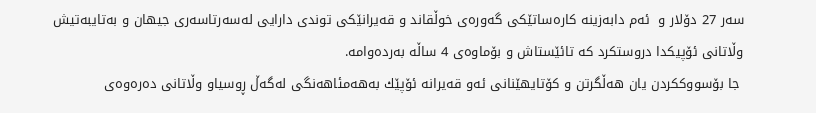سه‌ر 27 دۆلار و  ئه‌م دابه‌زینه‌ كاره‌ساتێكی گه‌وره‌ی خوڵقاند و قه‌یرانێكی توندی دارایی له‌سه‌رتاسه‌ری جیهان و به‌تایبه‌تیش وڵاتانی ئۆپیكدا دروستكرد كه‌ تائێستاش و بۆماوه‌ی 4 ساڵه‌ به‌رده‌وامه‌.
 جا بۆسووككردن یان هه‌ڵگرتن و كۆتایهێنانی ئه‌و قه‌یرانه‌ ئۆپێك به‌هه‌مئاهه‌نگی له‌گه‌ڵ ڕوسیاو وڵاتانی ده‌ره‌وه‌ی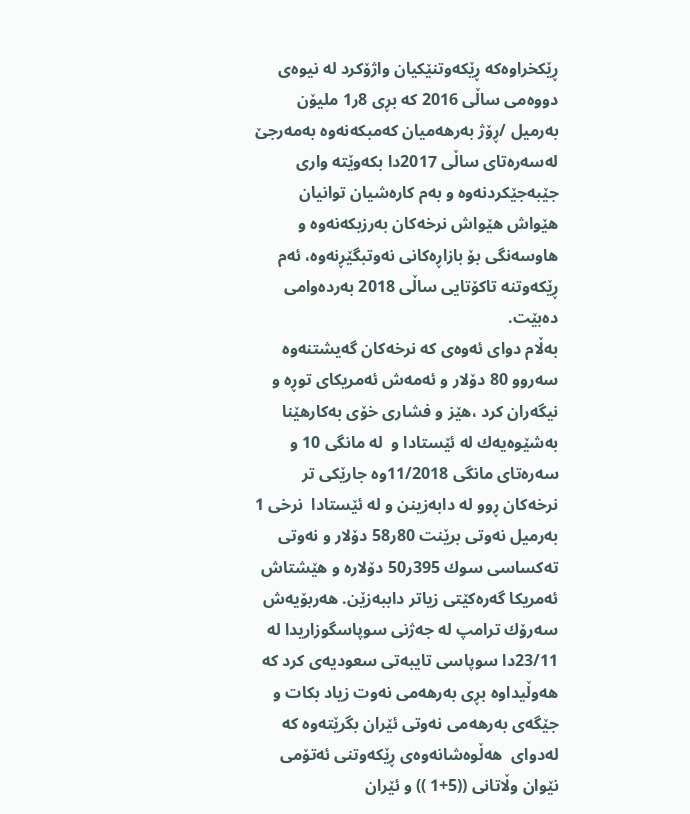ڕێكخراوه‌كه‌ ڕێكه‌وتنێكیان واژۆكرد له‌ نیوه‌ی دووه‌می ساڵی 2016 كه‌ بڕی 8ر1 ملیۆن به‌رمیل /ڕۆژ به‌رهه‌میان كه‌مبكه‌نه‌وه‌ به‌مه‌رجێ له‌سه‌ره‌تای ساڵی 2017دا بكه‌وێته‌ واری جێبه‌جێكردنه‌وه‌ و به‌م كاره‌شیان توانیان هێواش هێواش نرخه‌كان به‌رزبكه‌نه‌وه‌ و هاوسه‌نگی بۆ بازاڕه‌كانی نه‌وتبگێڕنه‌وه‌، ئه‌م ڕێكه‌وتنه‌ تاكۆتایی ساڵی 2018 به‌رده‌وامی ده‌بێت.
به‌ڵام دوای ئه‌وه‌ی كه‌ نرخه‌كان گه‌یشتنه‌وه‌ سه‌روو 80 دۆلار و ئه‌مه‌ش ئه‌مریكای توڕه‌ و نیگه‌ران كرد ،هێز و فشاری خۆی به‌كارهێنا به‌شێوه‌یه‌ك له‌ ئێستادا و  له‌ مانگی 10 و سه‌ره‌تای مانگی 11/2018وه‌ جارێكی تر نرخه‌كان ڕوو له‌ دابه‌زینن و له‌ ئێستادا  نرخی 1 به‌رمیل نه‌وتی برێنت 80ر58 دۆلار و نه‌وتی ته‌كساسی سوك 395ر50 دۆلاره‌ و هێشتاش ئه‌مریكا گه‌ره‌كێتی زیاتر داببه‌زێن. هه‌ربۆیه‌ش سه‌رۆك ترامپ له‌ جه‌ژنی سوپاسگوزاریدا له‌ 23/11دا سوپاسی تایبه‌تی سعودیه‌ی كرد كه‌ هه‌وڵیداوه‌ بڕی به‌رهه‌می نه‌وت زیاد بكات و جێگه‌ی به‌رهه‌می نه‌وتی ئێران بگرێته‌وه‌ كه‌ له‌دوای  هه‌ڵوه‌شانه‌وه‌ی ڕێكه‌وتنی ئه‌تۆمی نێوان وڵاتانی ((5+1 )) و ئێران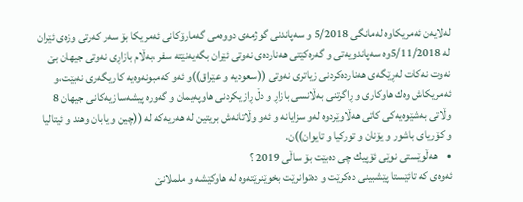له‌لایه‌ن ئه‌مریكاوه‌ له‌مانگی 5/2018 و سه‌پاندنی گوژمه‌ی دووه‌می گه‌مارۆكانی ئه‌مریكا بۆ سه‌ر كه‌رتی وزه‌ی ئێران له‌ 5/11/2018وه‌ سه‌پاندویه‌تی و گه‌ره‌كێتی هه‌نارده‌ی نه‌وتی ئێران بگه‌یه‌نێته‌ سفر ،به‌ڵام بازاڕی نه‌وتی جیهان بێ نه‌وت نه‌كات له‌ڕێگه‌ی هه‌نارده‌كردنی زیاتری نه‌وتی ((سعودیه‌ و عێراق))و ئه‌و كه‌مبونه‌وه‌یه‌ كاریگه‌ری نه‌بێت،و ئه‌مریكاش وه‌ك هاوكاری و ڕاگرتنی به‌ڵانسی بازاڕ و دڵ ڕازیكردنی هاوپه‌یمان و گه‌وره‌ پیشه‌سازیه‌كانی جیهان 8 وڵاتی به‌شێوه‌یه‌كی كاتی هه‌ڵاوێردوه‌ له‌و سزایانه‌ و ئه‌و وڵاتانه‌ش بریتین له‌ هه‌ریه‌كه‌ له‌ ((چین و یابان وهند و ئیتالیا و كۆریای باشور و یۆنان و توركیا و تایوان))ن.
•    هه‌ڵوێستی نوێی ئۆپیك چی ده‌بێت بۆ ساڵی 2019 ؟
ئه‌وه‌ی كه‌ تائێستا پێشبینی ده‌كرێت و ده‌توانرێت بخوێنرێته‌وه‌ له‌ هاوكێشه‌ و ململانێ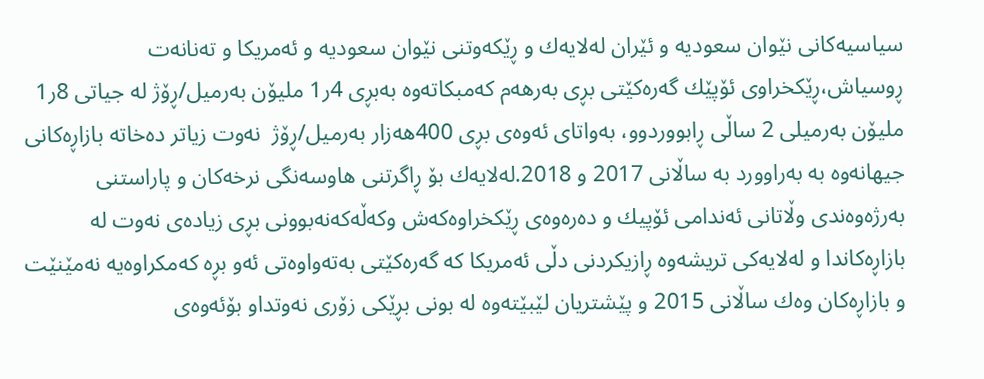سیاسیه‌كانی نێوان سعودیه‌ و ئێران له‌لایه‌ك و ڕێكه‌وتنی نێوان سعودیه‌ و ئه‌مریكا و ته‌نانه‌ت ڕوسیاش،ڕێكخراوی ئۆپێك گه‌ره‌كێتی بڕی به‌رهه‌م كه‌مبكاته‌وه‌ به‌بڕی 4ر1 ملیۆن به‌رمیل/ڕۆژ له‌ جیاتی 8ر1 ملیۆن به‌رمیلی 2 ساڵی ڕابووردوو، به‌واتای ئه‌وه‌ی بڕی 400هه‌زار به‌رمیل/ڕۆژ  نه‌وت زیاتر ده‌خاته‌ بازاڕه‌كانی جیهانه‌وه‌ به‌ به‌راوورد به‌ ساڵانی 2017 و 2018.له‌لایه‌ك بۆ ڕاگرتنی هاوسه‌نگی نرخه‌كان و پاراستنی به‌رژه‌وه‌ندی وڵاتانی ئه‌ندامی ئۆپیك و ده‌ره‌وه‌ی ڕێكخراوه‌كه‌ش وكه‌ڵه‌كه‌نه‌بوونی بڕی زیاده‌ی نه‌وت له‌ بازاڕه‌كاندا و له‌لایه‌كی تریشه‌وه‌ ڕازیكردنی دڵی ئه‌مریكا كه‌ گه‌ره‌كێتی به‌ته‌واوه‌تی ئه‌و بڕه‌ كه‌مكراوه‌یه‌ نه‌مێنێت و بازاڕه‌كان وه‌ك ساڵانی 2015 و پێشتریان لێبێته‌وه‌ له‌ بونی بڕێكی زۆری نه‌وتداو بۆئه‌وه‌ی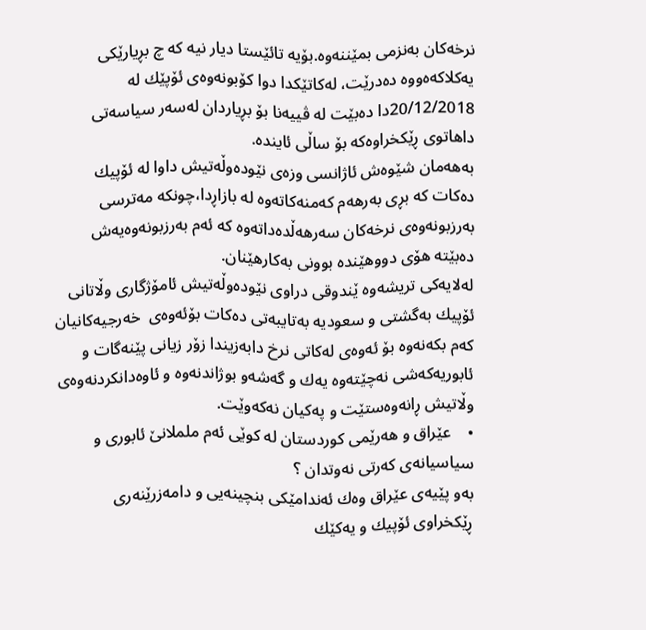نرخه‌كان به‌نزمی بمێننه‌وه‌.بۆیه‌ تائێستا دیار نیه‌ كه‌ چ بڕیارێكی یه‌كلاكه‌ه‌ووه‌ ده‌درێت، له‌كاتێكدا دوا كۆبونه‌وه‌ی ئۆپێك له‌ 20/12/2018دا ده‌بێت له‌ ڤییه‌نا بۆ بڕیاردان له‌سه‌ر سیاسه‌تی داهاتوی ڕێكخراوه‌كه‌ بۆ ساڵی ئاینده‌.
به‌هه‌مان شێوه‌ش ئاژانسی وزه‌ی نێوده‌وڵه‌تیش داوا له‌ ئۆپیك ده‌كات كه‌ بڕی به‌رهه‌م كه‌منه‌كاته‌وه‌ له‌ بازاڕدا،چونكه‌ مه‌ترسی به‌رزبونه‌وه‌ی نرخه‌كان سه‌رهه‌ڵده‌داته‌وه‌ كه‌ ئه‌م به‌رزبونه‌وه‌یه‌ش ده‌بێته‌ هۆی دووهێنده‌ بوونی به‌كارهێنان.
له‌لایه‌كی تریشه‌وه‌ ێندوقی دراوی نێوده‌وڵه‌تیش ئامۆژگاری وڵاتانی ئۆپیك به‌گشتی و سعودیه‌ به‌تایبه‌تی ده‌كات بۆئه‌وه‌ی  خه‌رجیه‌كانیان كه‌م بكه‌نه‌وه‌ بۆ ئه‌وه‌ی له‌كاتی نرخ دابه‌زیندا زۆر زیانی پێنه‌گات و ئابوریه‌كه‌شی نه‌چێته‌وه‌ یه‌ك و گه‌شه‌و بوژاندنه‌وه‌ و ئاوه‌دانكردنه‌وه‌ی وڵاتیش ڕانه‌وه‌ستێت و په‌كیان نه‌كه‌وێت.
•    عێراق و هه‌رێمی كوردستان له‌ كوێی ئه‌م ململانێ ئابوری و سیاسیانه‌ی كه‌رتی نه‌وتدان ؟
به‌و پێیه‌ی عێراق وه‌ك ئه‌ندامێكی بنچینه‌یی و دامه‌زرێنه‌ری ڕێكخراوی ئۆپیك و یه‌كێك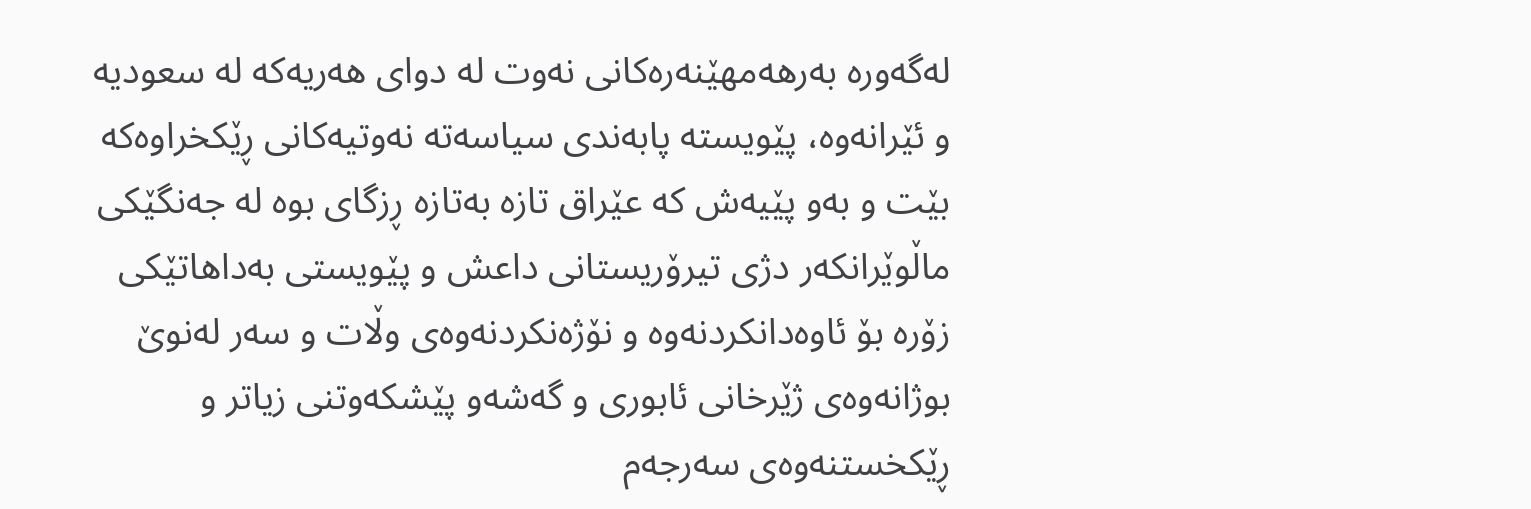له‌گه‌وره‌ به‌رهه‌مهێنه‌ره‌كانی نه‌وت له‌ دوای هه‌ریه‌كه‌ له‌ سعودیه‌ و ئێرانه‌وه‌، پێویسته‌ پابه‌ندی سیاسه‌ته‌ نه‌وتیه‌كانی ڕێكخراوه‌كه‌ بێت و به‌و پێیه‌ش كه‌ عێراق تازه‌ به‌تازه‌ ڕزگای بوه‌ له‌ جه‌نگێكی ماڵوێرانكه‌ر دژی تیرۆریستانی داعش و پێویستی به‌داهاتێكی زۆره‌ بۆ ئاوه‌دانكردنه‌وه‌ و نۆژه‌نكردنه‌وه‌ی وڵات و سه‌ر له‌نوێ بوژانه‌وه‌ی ژێرخانی ئابوری و گه‌شه‌و پێشكه‌وتنی زیاتر و ڕێكخستنه‌وه‌ی سه‌رجه‌م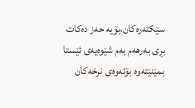سێكته‌ره‌كان،بۆیه‌ حه‌ز ده‌كات بڕی به‌رهه‌م به‌م شێوه‌یه‌ی ئێستا بمێنێته‌وه‌ بۆئه‌وه‌ی نرخه‌كان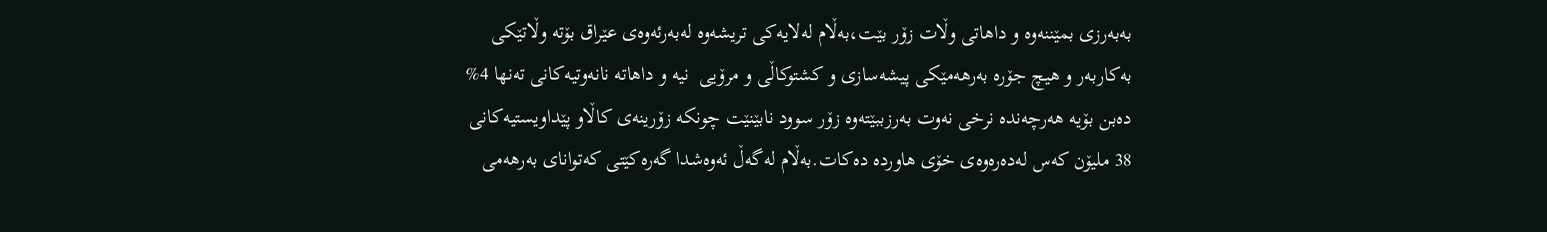به‌به‌رزی بمێننه‌وه‌ و داهاتی وڵات زۆر بێت،به‌ڵام له‌لایه‌كی تریشه‌وه‌ له‌به‌رئه‌وه‌ی عێراق بۆته‌ وڵاتێكی به‌كاربه‌ر و هیچ جۆره‌ به‌رهه‌مێكی پیشه‌سازی و كشتوكاڵی و مرۆیی  نیه‌ و داهاته‌ نانه‌وتیه‌كانی ته‌نها 4% ده‌بن بۆیه‌ هه‌رچه‌نده‌ نرخی نه‌وت به‌رزببێته‌وه‌ زۆر سوود نابێنێت چونكه‌ زۆرینه‌ی كاڵاو پێداویستیه‌كانی 38 ملیۆن كه‌س له‌ده‌ره‌وه‌ی خۆی هاورده‌ ده‌كات.به‌ڵام له‌گه‌ڵ ئه‌وه‌شدا گه‌ره‌كێتی كه‌توانای به‌رهه‌می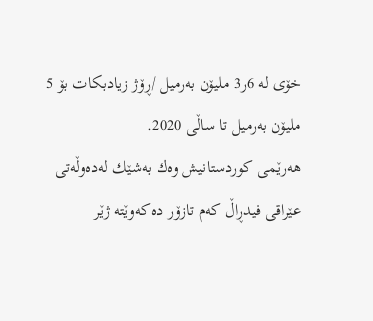خۆی له‌ 6ر3 ملیۆن به‌رمیل /ڕۆژ زیادبكات بۆ 5 ملیۆن به‌رمیل تا ساڵی 2020.
هه‌رێمی كوردستانیش وه‌ك به‌شێك له‌ده‌وڵه‌تی عێراقی فیدڕاڵ كه‌م تازۆر ده‌كه‌وێته‌ ژێر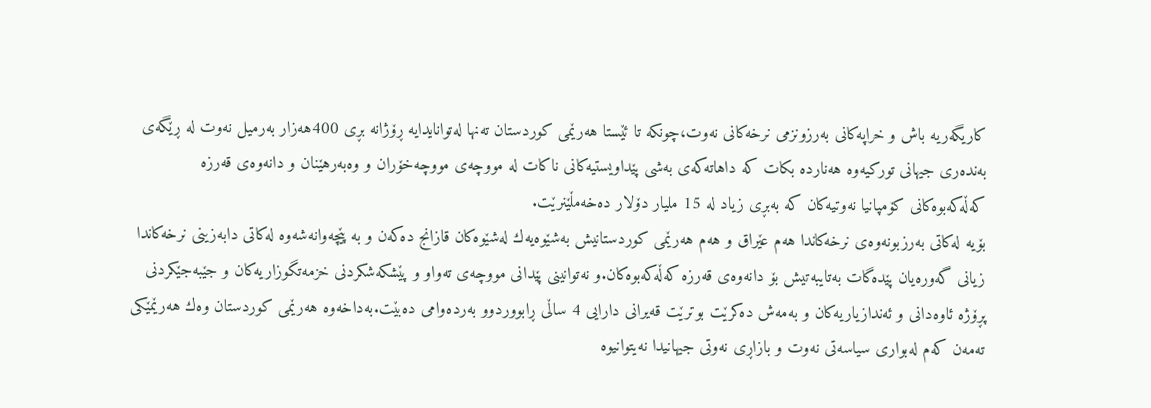كاریگه‌ریه‌ باش و خراپه‌كانی به‌رزونزمی نرخه‌كانی نه‌وت،چونكه‌ تا ئێستا هه‌رێمی كوردستان ته‌نها له‌توانایدایه‌ ڕۆژانه‌ بڕی 400هه‌زار به‌رمیل نه‌وت له‌ ڕێگه‌ی به‌نده‌ری جیهانی توركیه‌وه‌ هه‌نارده‌ بكات كه‌ داهاته‌كه‌ی به‌شی پێداویستیه‌كانی ناكات له‌ مووچه‌ی مووچه‌خۆران و وه‌به‌رهێنان و دانه‌وه‌ی قه‌رزه‌ كه‌ڵه‌كه‌بوه‌كانی كۆمپانیا نه‌وتیه‌كان كه‌ به‌بڕی زیاد له‌ 15 ملیار دۆلار ده‌خه‌مڵێنرێت.
بۆیه‌ له‌كاتی به‌رزبونه‌وه‌ی نرخه‌كاندا هه‌م عێراق و هه‌م هه‌رێمی كوردستانیش به‌شێوه‌یه‌ك له‌شێوه‌كان قازانج ده‌كه‌ن و به‌ پێچه‌وانه‌شه‌وه‌ له‌كاتی دابه‌زینی نرخه‌كاندا زیانی گه‌وره‌یان پێده‌گات به‌تایبه‌تیش بۆ دانه‌وه‌ی قه‌رزه‌ كه‌ڵه‌كه‌بوه‌كان.و نه‌توانینی پێدانی مووچه‌ی ته‌واو و پێشكه‌شكردنی خزمه‌تگوزاریه‌كان و جێبه‌جێكردنی پڕۆژه‌ ئاوه‌دانی و ئه‌ندازیاریه‌كان و به‌مه‌ش ده‌كرێت بوترێت قه‌یرانی دارایی 4 ساڵی ڕابووردوو به‌رده‌وامی ده‌بێت.به‌داخه‌وه‌ هه‌رێمی كوردستان وه‌ك هه‌رێمێكی ته‌مه‌ن كه‌م له‌بواری سیاسه‌تی نه‌وت و بازاڕی نه‌وتی جیهانیدا نه‌یتوانیوه‌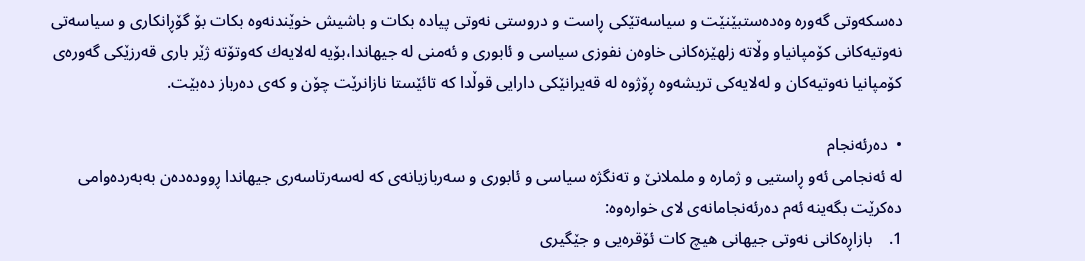ده‌سكه‌وتی گه‌وره‌ وه‌ده‌ستبێنێت و سیاسه‌تێكی ڕاست و دروستی نه‌وتی پیاده‌ بكات و باشیش خوێندنه‌وه‌ بكات بۆ گۆڕانكاری و سیاسه‌تی نه‌وتیه‌كانی كۆمپانیاو وڵاته‌ زلهێزه‌كانی خاوه‌ن نفوزی سیاسی و ئابوری و ئه‌منی له‌ جیهاندا،بۆیه‌ له‌لایه‌ك كه‌وتۆته‌ ژێر باری قه‌رزێكی گه‌وره‌ی كۆمپانیا نه‌وتیه‌كان و له‌لایه‌كی تریشه‌وه‌ ڕۆژوه‌ له‌ قه‌یرانێكی دارایی قوڵدا كه‌ تائێستا نازانرێت چۆن و كه‌ی ده‌رباز ده‌بێت.

•  ده‌رئه‌نجام
له‌ ئه‌نجامی ئه‌و ڕاستیی و ژماره‌ و ململانێ و ته‌نگژه‌ سیاسی و ئابوری و سه‌ربازیانه‌ی كه‌ له‌سه‌رتاسه‌ری جیهاندا ڕووده‌ده‌ن به‌به‌رده‌وامی ده‌كرێت بگه‌ینه‌ ئه‌م ده‌رئه‌نجامانه‌ی لای خواره‌وه‌:
1.    بازاڕه‌كانی نه‌وتی جیهانی هیچ كات ئۆقره‌یی و جێگیری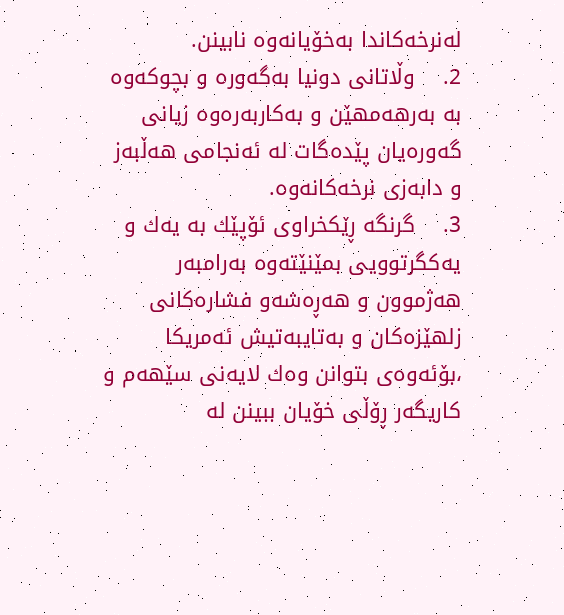له‌نرخه‌كاندا به‌خۆیانه‌وه‌ نابینن.
2.    وڵاتانی دونیا به‌گه‌وره‌ و بچوكه‌وه‌ به‌ به‌رهه‌مهێن و به‌كاربه‌ره‌وه‌ زیانی گه‌وره‌یان پێده‌گات له‌ ئه‌نجامی هه‌ڵبه‌ز و دابه‌زی نرخه‌كانه‌وه‌.
3.    گرنگه‌ ڕێكخراوی ئۆپێك به‌ یه‌ك و یه‌كگرتوویی بمێنێته‌وه‌ به‌رامبه‌ر هه‌ژموون و هه‌ڕه‌شه‌و فشاره‌كانی زلهێزه‌كان و به‌تایبه‌تیش ئه‌مریكا ،بۆئه‌وه‌ی بتوانن وه‌ك لایه‌نی سێهه‌م و كاریگه‌ر ڕۆڵی خۆیان ببینن له‌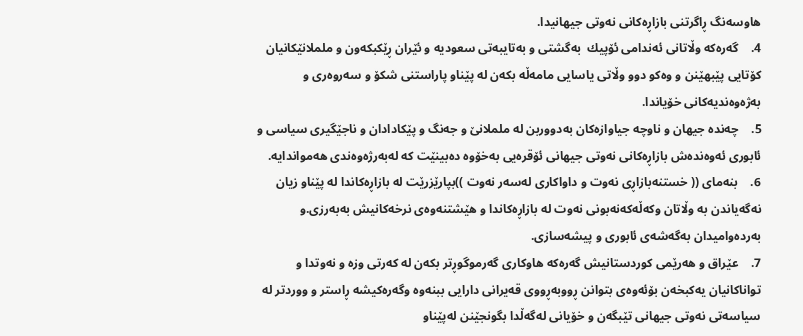هاوسه‌نگ ڕاگرتنی بازاڕه‌كانی نه‌وتی جیهانیدا.
4.    گه‌ره‌كه‌ وڵاتانی ئه‌ندامی ئۆپیك  به‌گشتی و به‌تایبه‌تی سعودیه‌ و ئێران ڕێكبكه‌ون و ململانێكانیان كۆتایی پێبهێنن و وه‌كو دوو وڵاتی یاسایی مامه‌ڵه‌ بكه‌ن له‌ پێناو پاراستنی شكۆ و سه‌روه‌ری و به‌ژه‌وه‌ندیه‌كانی خۆیاندا.
5.    چه‌نده‌ جیهان و ناوچه‌ جیاوازه‌كان به‌دووربن له‌ ململانێ و جه‌نگ و پێكادادان و ناجێگیری سیاسی و ئابوری ئه‌وه‌نده‌ش بازاڕه‌كانی نه‌وتی جیهانی ئۆقره‌یی به‌خۆوه‌ ده‌بینێت كه‌ له‌به‌رژه‌وه‌ندی هه‌مواندایه‌.
6.    بنه‌مای (( خستنه‌بازاڕی نه‌وت و داواكاری له‌سه‌ر نه‌وت ))بپارێزرێت له‌ بازاڕه‌كاندا له‌ پێناو زیان نه‌گه‌یاندن به‌ وڵاتان وكه‌ڵه‌كه‌نه‌بونی نه‌وت له‌ بازاڕه‌كاندا و هێشتنه‌وه‌ی نرخه‌كانیش به‌به‌رزی.و به‌رده‌وامیدان به‌گه‌شه‌ی ئابوری و پیشه‌سازی.
7.    عێراق و هه‌رێمی كوردستانیش گه‌ره‌كه‌ هاوكاری گه‌رموگوڕتر بكه‌ن له‌ كه‌رتی وزه‌ و نه‌وتدا و تواناكانیان یه‌كبخه‌ن بۆئه‌وه‌ی بتوانن ڕووبه‌ڕووی قه‌یرانی دارایی ببنه‌وه‌ وگه‌ره‌كیشه‌ ڕاستر و ووردتر له‌ سیاسه‌تی نه‌وتی جیهانی تێبگه‌ن و خۆیانی له‌گه‌ڵدا بگونجێنن له‌پێناو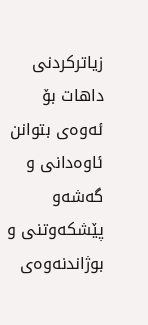زیاتركردنی داهات بۆ ئه‌وه‌ی بتوانن ئاوه‌دانی و گه‌شه‌و پێشكه‌وتنی و بوژاندنه‌وه‌ی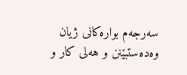سه‌رجه‌م بواره‌كانی ژیان وه‌ده‌ستبێنن و هه‌لی كار و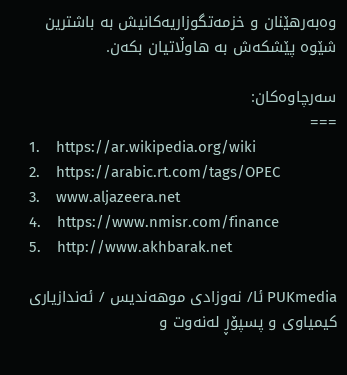وه‌به‌رهێنان و خزمه‌تگوزاریه‌كانیش به‌ باشترین شێوه‌ پێشكه‌ش به‌ هاوڵاتیان بكه‌ن.

سه‌رچاوه‌كان:
===
1.    https://ar.wikipedia.org/wiki
2.    https://arabic.rt.com/tags/OPEC
3.    www.aljazeera.net
4.    https://www.nmisr.com/finance
5.    http://www.akhbarak.net

PUKmedia ئا/ نه‌وزادی موهه‌ندیس / ئه‌ندازیاری كیمیاوی و پسپۆڕ له‌نه‌وت و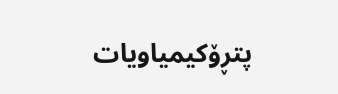پتڕۆكیمیاویات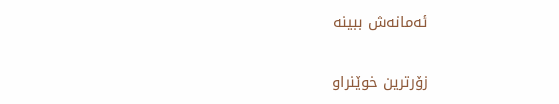ئەمانەش ببینە

زۆرترین خوێنراو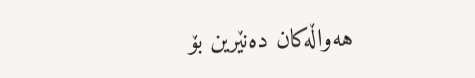هەواڵەکان دەنێرین بۆ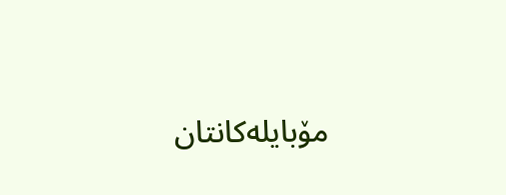مۆبایلەکانتان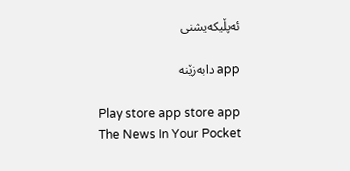ئەپڵیکەیشنی

app دابەزێنە

Play store app store app
The News In Your Pocket